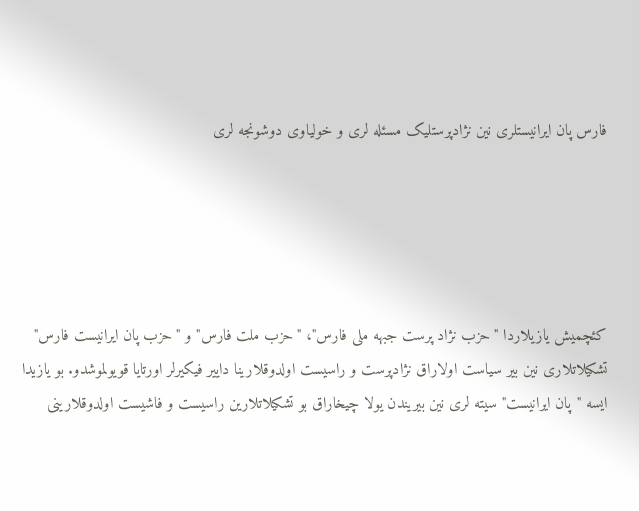فارس پان ایرانیستلری نین نژادپرستلیک مسئله لری و خولیاوی دوشونجه لری





کئچمیش یازیلاردا "حزب نژاد پرست جبهه ملی فارس"، "حزب ملت فارس" و "حزب پان ایرانیست فارس" تشکیلاتلاری نین بیر سیاست اولاراق نژادپرست و راسیست اولدوقلارینا داییر فیکیرلر اورتایا قویولموشدو. بو یازیدا ایسه "پان ایرانیست" سیته لری نین بیریندن یولا چیخاراق بو تشکیلاتلارین راسیست و فاشیست اولدوقلارینی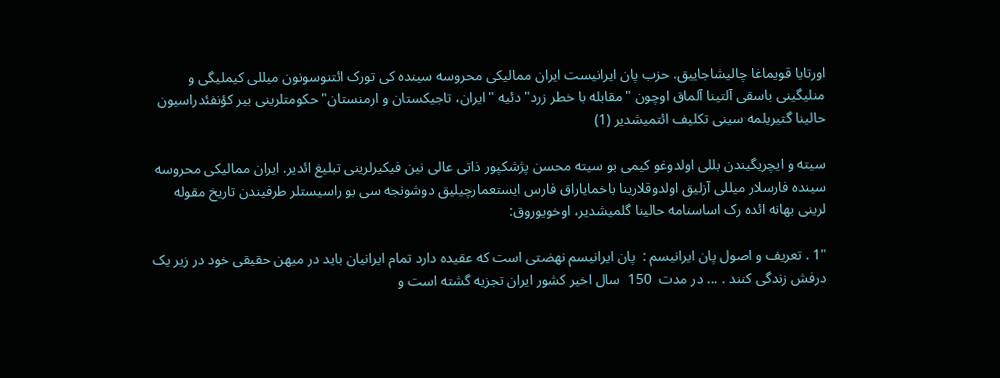اورتایا قویماغا چالیشاجاییق. حزب پان ایرانیست ایران ممالیکی محروسه سینده کی تورک ائتنوسونون میللی کیملیگی و منلیگینی باسقی آلتینا آلماق اوچون "مقابله با خطر زرد" دئیه "ایران، تاجیکستان و ارمنستان" حکومتلرینی بیر کؤنفئدراسیون حالینا گتیریلمه سینی تکلیف ائتمیشدیر (1)

سیته و ایچریگیندن بللی اولدوغو کیمی بو سیته محسن پژشکپور ذاتی عالی نین فیکیرلرینی تبلیغ ائدیر. ایران ممالیکی محروسه سینده فارسلار میللی آزلیق اولدوقلارینا باخمایاراق فارس ایستعمارچیلیق دوشونجه سی بو راسیستلر طرفیندن تاریخ مقوله لرینی بهانه ائده رک اساسنامه حالینا گلمیشدیر، اوخویوروق:

"1 . تعريف و اصول پان ايرانيسم :  پان ايرانيسم نهضتی است که عقيده دارد تمام ايرانيان بايد در ميهن حقيقی خود در زير يک درفش زندگی کنند . ... در مدت  150  سال اخير کشور ايران تجزيه گشته است و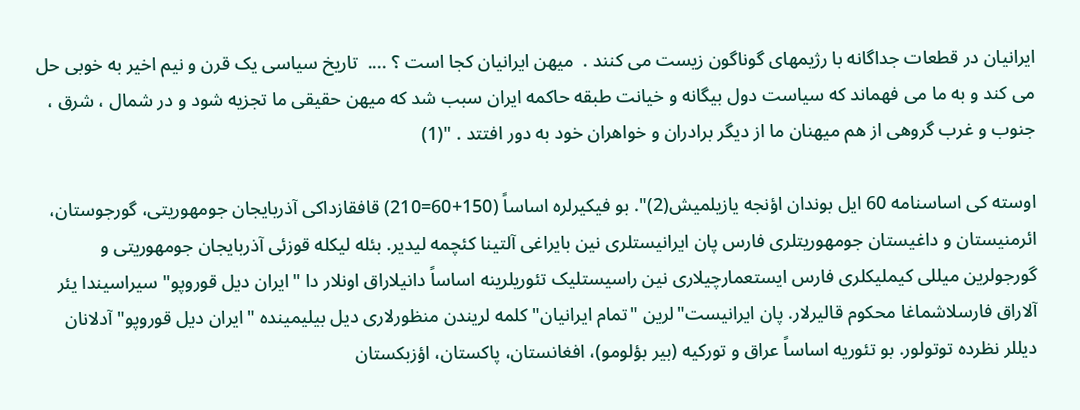ايرانيان در قطعات جداگانه با رژيمهای گوناگون زيست می کنند .  ميهن ايرانيان کجا است ؟ ....  تاريخ سياسی يک قرن و نيم اخير به خوبی حل می کند و به ما می فهماند که سياست دول بيگانه و خيانت طبقه حاکمه ايران سبب شد که ميهن حقيقی ما تجزيه شود و در شمال ، شرق ، جنوب و غرب گروهی از هم ميهنان ما از ديگر برادران و خواهران خود به دور افتتد . "(1)

اوسته کی اساسنامه 60 ایل بوندان اؤنجه یازیلمیش(2)". بو فیکیرلره اساساً (150+60=210) قافقازداکی آذربایجان جومهوریتی، گورجوستان، ائرمنیستان و داغیستان جومهوریتلری فارس پان ایرانیستلری نین بایراغی آلتینا کئچمه لیدیر. بئله لیکله قوزئی آذربایجان جومهوریتی و گورجولرین میللی کیملیکلری فارس ایستعمارچیلاری نین راسیستلیک تئوریلرینه اساساً دانیلاراق اونلار دا "ایران دیل قوروپو" سیراسیندا یئر آلاراق فارسلاشماغا محکوم قالیرلار. پان ایرانیست"لرین "تمام ایرانیان" کلمه لریندن منظورلاری دیل بیلیمینده "ایران دیل قوروپو" آدلانان دیللر نظرده توتولور. بو تئوریه اساساً عراق و تورکیه (بیر بؤلومو)، افغانستان، پاکستان، اؤزبکستان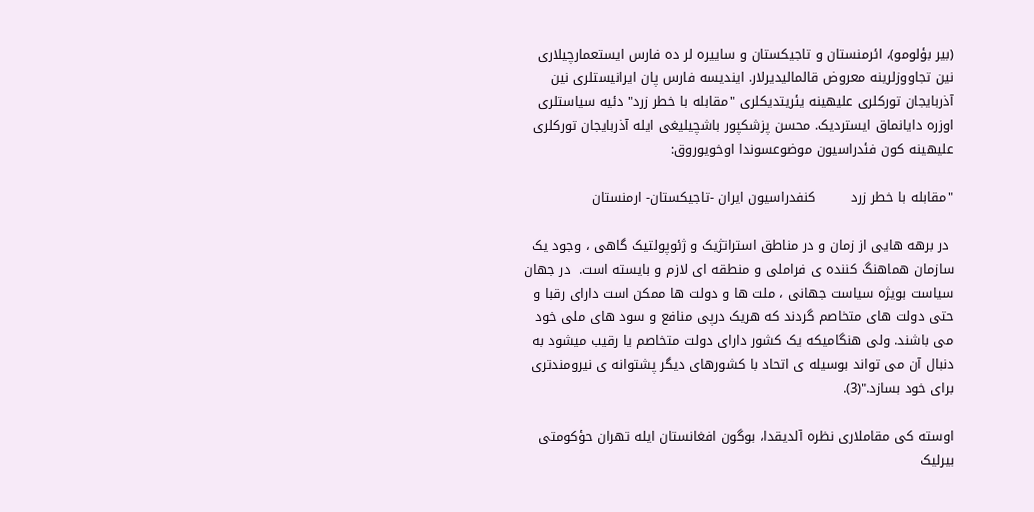(بیر بؤلومو)، ائرمنستان و تاجیکستان و ساییره لر ده فارس ایستعمارچیلاری نین تجاووزلرینه معروض قالمالیدیرلار. ایندیسه فارس پان ایرانیستلری نین آذربایجان تورکلری علیهینه یئریتدیکلری "مقابله با خطر زرد" دئیه سیاستلری اوزره دایانماق ایستردیک. محسن پزشکپور باشچیلیغی ایله آذربایجان تورکلری علیهینه کون فئدراسیون موضوعسوندا اوخویوروق:

"مقابله با خطر زرد        کنفدراسیون ایران -تاجیکستان- ارمنستان

 در برهه هایی از زمان و در مناطق استراتژیک و ژئوپولتیک گاهی ، وجود یک سازمان هماهنگ کننده ی فراملی و منطقه ای لازم و بایسته است.  در جهان سیاست بویژه سیاست جهانی ، ملت ها و دولت ها ممکن است دارای رقبا و حتی دولت های متخاصم گردند که هریک درپی منافع و سود های ملی خود می باشند. ولی هنگامیکه یک کشور دارای دولت متخاصم یا رقیب میشود به دنبال آن می تواند بوسیله ی اتحاد با کشورهای دیگر پشتوانه ی نیرومندتری برای خود بسازد."(3).

اوسته کی مقاملاری نظره آلدیقدا، بوگون افغانستان ایله تهران حؤکومتی بیرلیک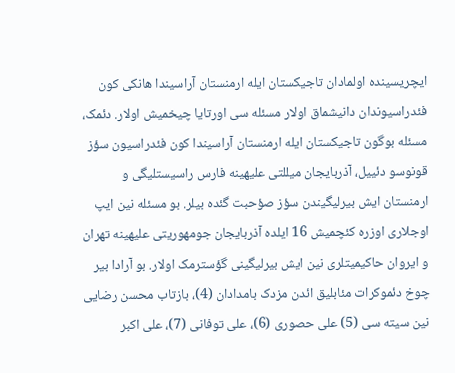ایچریسینده اولمادان تاجیکستان ایله ارمنستان آراسیندا هانکی کون فئدراسیوندان دانیشماق اولار مسئله سی اورتایا چیخمیش اولار. دئمک، مسئله بوگون تاجیکستان ایله ارمنستان آراسیندا کون فئدراسیون سؤز قونوسو دئییل، آذربایجان میللتی علیهینه فارس راسیستلیگی و ارمنستان ایش بیرلیگیندن سؤز صؤحبت گئده بیلر. بو مسئله نین ایپ اوجلاری اوزره کئچمیش 16 ایلده آذربایجان جومهوریتی علیهینه تهران و ایروان حاکیمیتلری نین ایش بیرلیگینی گؤسترمک اولار. بو آرادا بیر چوخ دئموکرات مئابلیق ائدن مزدک بامدادان (4)، بازتاب محسن رضایی نین سیته سی (5) علی حصوری (6)، علی توفانی (7)، علی اکبر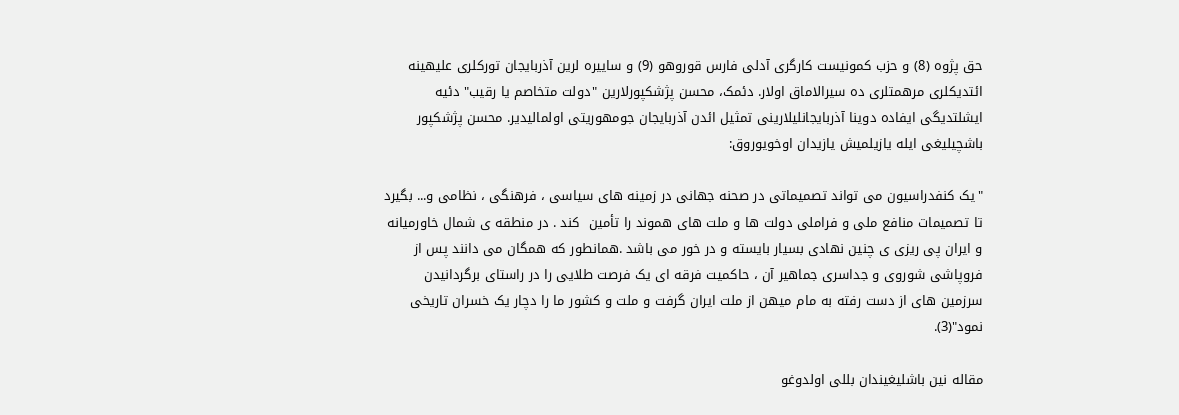حق پژوه (8) و حزب کمونیست کارگری آدلی فارس قوروهو (9) و ساییره لرین آذربایجان تورکلری علیهینه ائتدیکلری مرهمتلری ده سیرالاماق اولار. دئمک، محسن پژشکپورلارین "دولت متخاصم یا رقیب" دئیه ایشلتدیگی ایفاده دوینا آذربایجانلیلارینی تمثیل ائدن آذربایجان جومهوریتی اولمالیدیر. محسن پژشکپور باشچیلیغی ایله یازیلمیش یازیدان اوخویوروق:

"یک کنفدراسیون می تواند تصمیماتی در صحنه جهانی در زمینه های سیاسی ، فرهنگی ، نظامی و... بگیرد تا تصمیمات منافع ملی و فراملی دولت ها و ملت های هموند را تأمین  کند . در منطقه ی شمال خاورمیانه و ایران پی ریزی ی چنین نهادی بسیار بایسته و در خور می باشد .همانطور که همگان می دانند پس از فروپاشی شوروی و جداسری جماهیر آن ، حاکمیت فرقه ای یک فرصت طلایی را در راستای برگردانیدن سرزمین های از دست رفته به مام میهن از ملت ایران گرفت و ملت و کشور ما را دچار یک خسران تاریخی نمود"(3).

مقاله نین باشلیغیندان بللی اولدوغو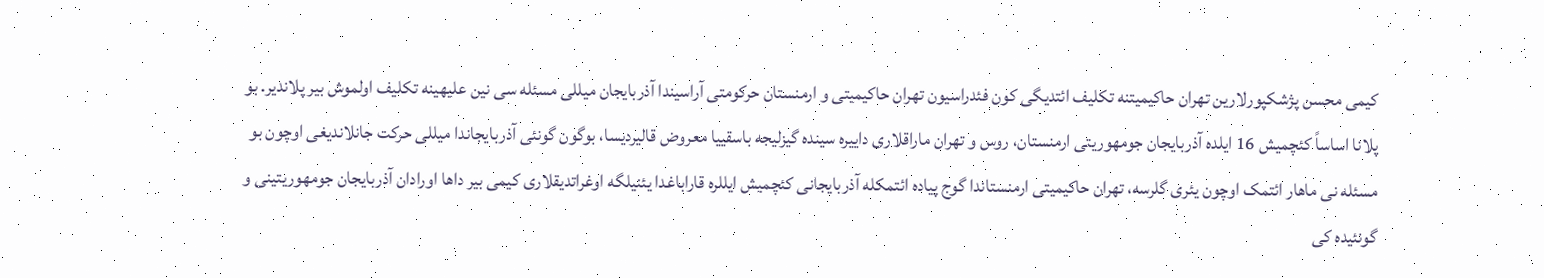کیمی محسن پژشکپورلارین تهران حاکیمیتنه تکلیف ائتدیگی کون فئدراسیون تهران حاکیمیتی و ارمنستان حرکومتی آراسیندا آذربایجان میللی مسئله سی نین علیهینه تکلیف اولموش بیر پلاندیر. بو پلانا اساساً کئچمیش 16 ایلده آذربایجان جومهوریتی ارمنستان، روس و تهران ماراقلاری داییره سینده گیزلیجه باسقییا معروض قالیردیسا، بوگون گونئی آذربایجاندا میللی حرکت جانلاندیغی اوچون بو مسئله نی ماهار ائتمک اوچون یئری گلرسه، تهران حاکیمیتی ارمنستاندا گوج پیاده ائتمکله آذربایجانی کئچمیش ایللره قاراباغدا یئنیلگه اوغراتدیقلاری کیمی بیر داها اورادان آذربایجان جومهوریتینی و گونئیده کی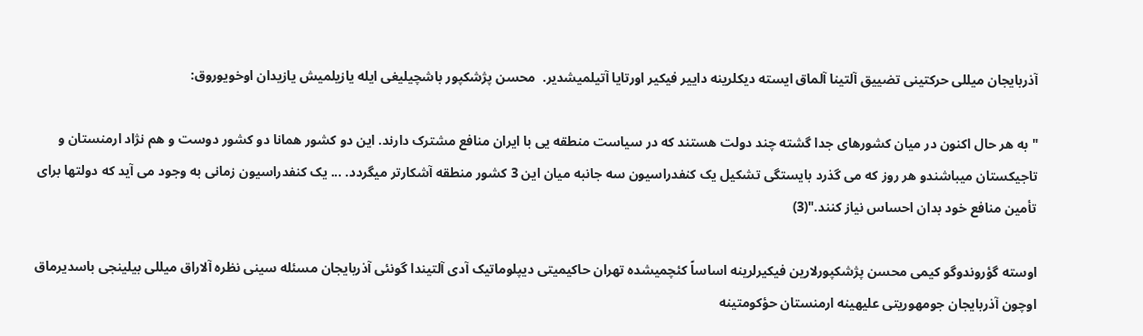آذربایجان میللی حرکتینی تضییق آلتینا آلماق ایسته دیکلرینه داییر فیکیر اورتایا آتیلمیشدیر.  محسن پژشکپور باشچیلیغی ایله یازیلمیش یازیدان اوخویوروق:

" به هر حال اکنون در میان کشورهای جدا گشته چند دولت هستند که در سیاست منطقه یی با ایران منافع مشترک دارند. این دو کشور همانا دو کشور دوست و هم نژاد ارمنستان و  تاجیکستان میباشندو هر روز که می گذرد بایستگی تشکیل یک کنفدراسیون سه جانبه میان این 3 کشور منطقه آشکارتر میگردد. ... یک کنفدراسیون زمانی به وجود می آید که دولتها برای تأمین منافع خود بدان احساس نیاز کنند."(3)

اوسته گؤروندوگو کیمی محسن پژشکپورلارین فیکیرلرینه اساساً کئچمیشده تهران حاکیمیتی دیپلوماتیک آدی آلتیندا گونئی آذربایجان مسئله سینی نظره آلاراق میللی بیلینجی باسدیرماق اوچون آذربایجان جومهوریتی علیهینه ارمنستان حؤکومتینه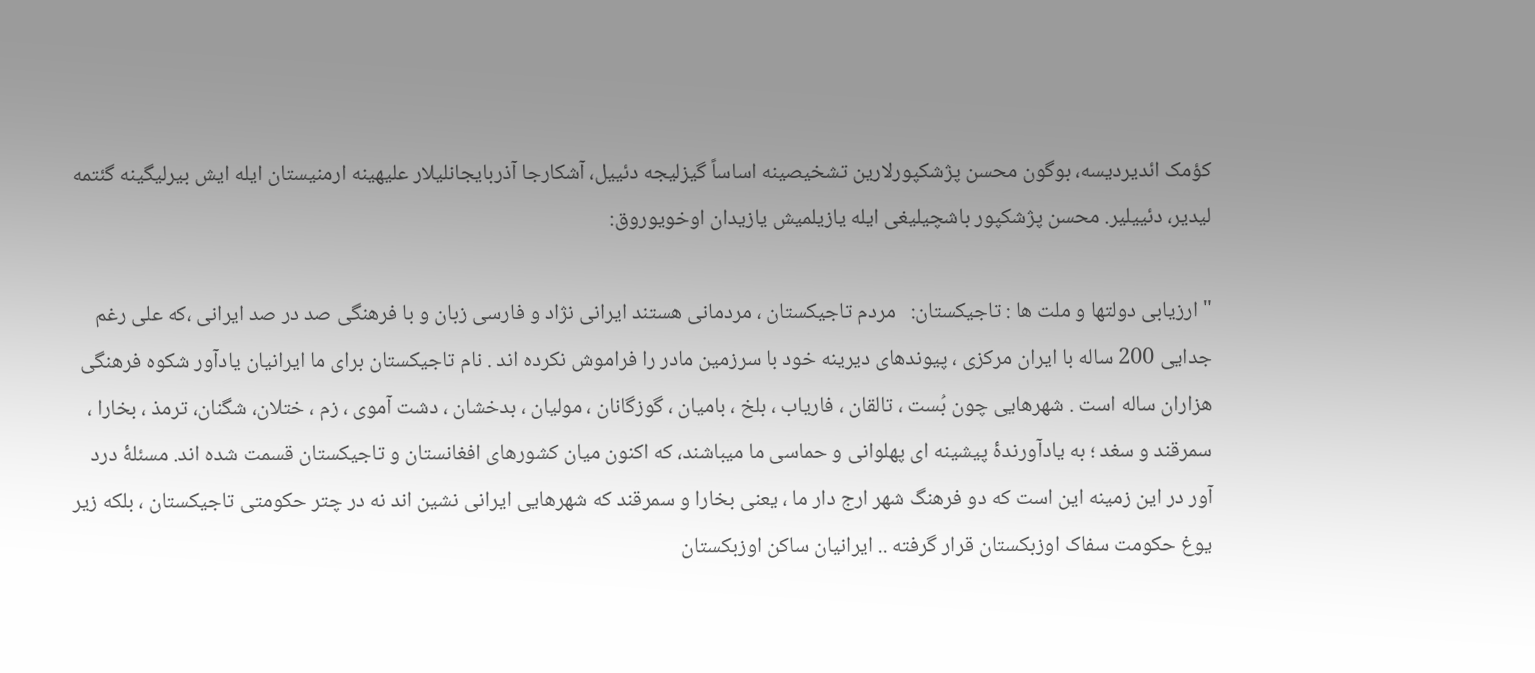کؤمک ائدیردیسه، بوگون محسن پژشکپورلارین تشخیصینه اساساً گیزلیجه دئییل، آشکارجا آذربایجانلیلار علیهینه ارمنیستان ایله ایش بیرلیگینه گئتمه لیدیر، دئییلیر. محسن پژشکپور باشچیلیغی ایله یازیلمیش یازیدان اوخویوروق:

" ارزیابی دولتها و ملت ها : تاجیکستان:   مردم تاجیکستان ، مردمانی هستند ایرانی نژاد و فارسی زبان و با فرهنگی صد در صد ایرانی ،که علی رغم جدایی 200 ساله با ایران مرکزی ، پیوندهای دیرینه خود با سرزمین مادر را فراموش نکرده اند . نام تاجیکستان برای ما ایرانیان یادآور شکوه فرهنگی هزاران ساله است . شهرهایی چون بُست ، تالقان ، فاریاب ، بلخ ، بامیان ، گوزگانان ، مولیان ، بدخشان ، دشت آموی ، زم ، ختلان، شگنان، ترمذ ، بخارا ، سمرقند و سغد ؛ به یادآورندۀ پیشینه ای پهلوانی و حماسی ما میباشند، که اکنون میان کشورهای افغانستان و تاجیکستان قسمت شده اند. مسئلۀ درد آور در این زمینه این است که دو فرهنگ شهر ارج دار ما ، یعنی بخارا و سمرقند که شهرهایی ایرانی نشین اند نه در چتر حکومتی تاجیکستان ، بلکه زیر یوغ حکومت سفاک اوزبکستان قرار گرفته .. ایرانیان ساکن اوزبکستان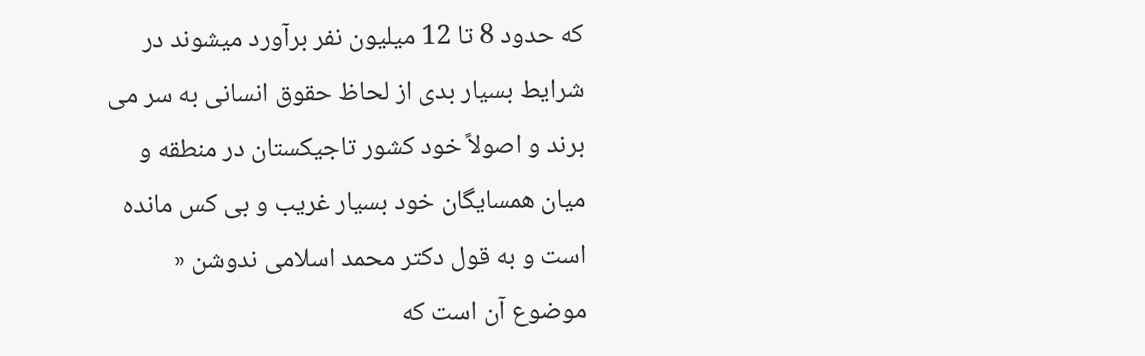که حدود 8 تا 12 میلیون نفر برآورد میشوند در شرایط بسیار بدی از لحاظ حقوق انسانی به سر می برند و اصولاً خود کشور تاجیکستان در منطقه و میان همسایگان خود بسیار غریب و بی کس مانده است و به قول دکتر محمد اسلامی ندوشن « موضوع آن است که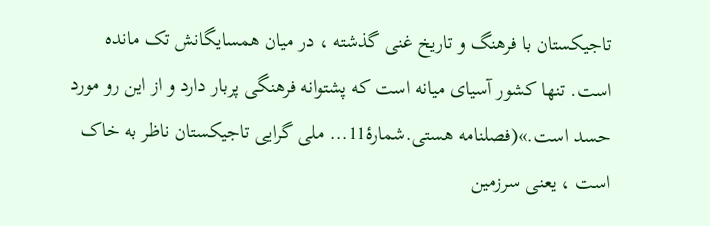تاجیکستان با فرهنگ و تاریخ غنی گذشته ، در میان همسایگانش تک مانده است. تنها کشور آسیای میانه است که پشتوانه فرهنگی پربار دارد و از این رو مورد حسد است.»(فصلنامه هستی.شمارۀ11... ملی گرایی تاجیکستان ناظر به خاک است ، یعنی سرزمین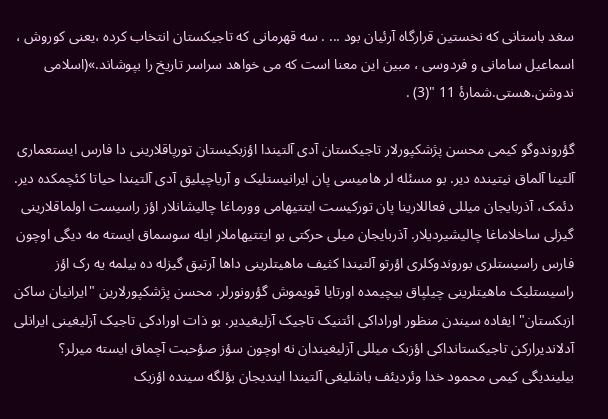سغد باستانی که نخستین قرارگاه آرئیان بود ... . سه قهرمانی که تاجیکستان انتخاب کرده ،یعنی کوروش ، اسماعیل سامانی و فردوسی ، مبین این معنا است که می خواهد سراسر تاریخ را بپوشاند.»(اسلامی ندوشن.هستی.شمارۀ 11 "(3) .

گؤروندوگو کیمی محسن پژشکپورلار تاجیکستان آدی آلتیندا اؤزبکیستان تورپاقلارینی دا فارس ایستعماری آلتینا آلماق نیتینده دیر. بو مسئله لر هامیسی پان ایرانیستلیک و آریاچیلیق آدی آلتیندا حیاتا کئچمکده دیر. دئمک، آذربایجان میللی فعاللارینا پان تورکیست ایتتیهامی وورماغا چالیشانلار اؤز راسیست اولماقلارینی گیزلی ساخلاماغا چالیشیردیلار. آذربایجان میلی حرکتی بو ایتتیهاملار ایله سوسماق ایسته مه دیگی اوچون فارس راسیستلری بوروندوکلری اؤرتو آلتیندا کثیف ماهیتلرینی داها آرتیق گیزله ده بیلمه یه رک اؤز راسیستلیک ماهیتلرینی چیلپاق بیچیمده اورتایا قویموش گؤرونورلر. محسن پژشکپورلارین "ایرانیان ساکن ازبکستان" ایفاده سیندن منظور اوراداکی ائتنیک تاجیک آزلیغیدیر. بو ذات اورادکی تاجیک آزلیغینی ایرانلی آدلاندیرارکن تاجیکستانداکی اؤزبک میللی آزلیغیندان نه اوچون سؤز صؤحبت آچماق ایسته میرلر؟ بیلیندیگی کیمی محمود خدا وئردیئف باشلیغی آلتیندا ایندیجان بؤلگه سینده اؤزبک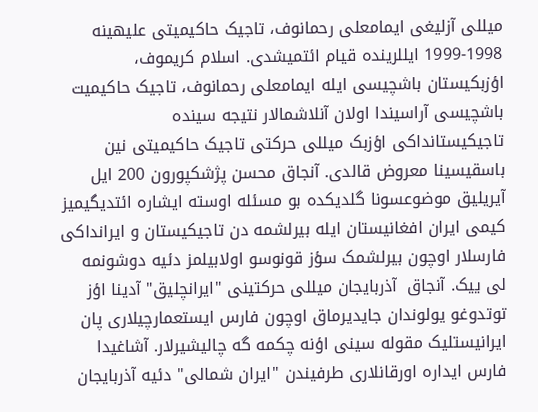میللی آزلیغی ایمامعلی رحمانوف، تاجیک حاکیمیتی علیهینه 1998-1999 ایللرینده قیام ائتمیشدی. اسلام کریموف، اؤزبکیستان باشچیسی ایله ایمامعلی رحمانوف، تاجیک حاکیمیت باشچیسی آراسیندا اولان آنلاشمالار نتیجه سینده تاجیکیستانداکی اؤزبک میللی حرکتی تاجیک حاکیمیتی نین باسقیسینا معروض قالدی. آنجاق محسن پژشکپورون 200 ایل آیریلیق موضوعسونا گلدیکده بو مسئله اوسته ایشاره ائتدیگیمیز کیمی ایران افغانیستان ایله بیرلشمه دن تاجیکیستان و ایرانداکی فارسلار اوچون بیرلشمک سؤز قونوسو اولابیلمز دئیه دوشونمه لی ییک. آنجاق  آذربایجان میللی حرکتینی "ایرانچلیق" آدینا اؤز توتدوغو یولوندان جایدیرماق اوچون فارس ایستعمارچیلاری پان ایرانیستلیک مقوله سینی اؤنه چکمه گه چالیشیرلار. آشاغیدا فارس ایداره اورقانلاری طرفیندن "ایران شمالی" دئیه آذربایجان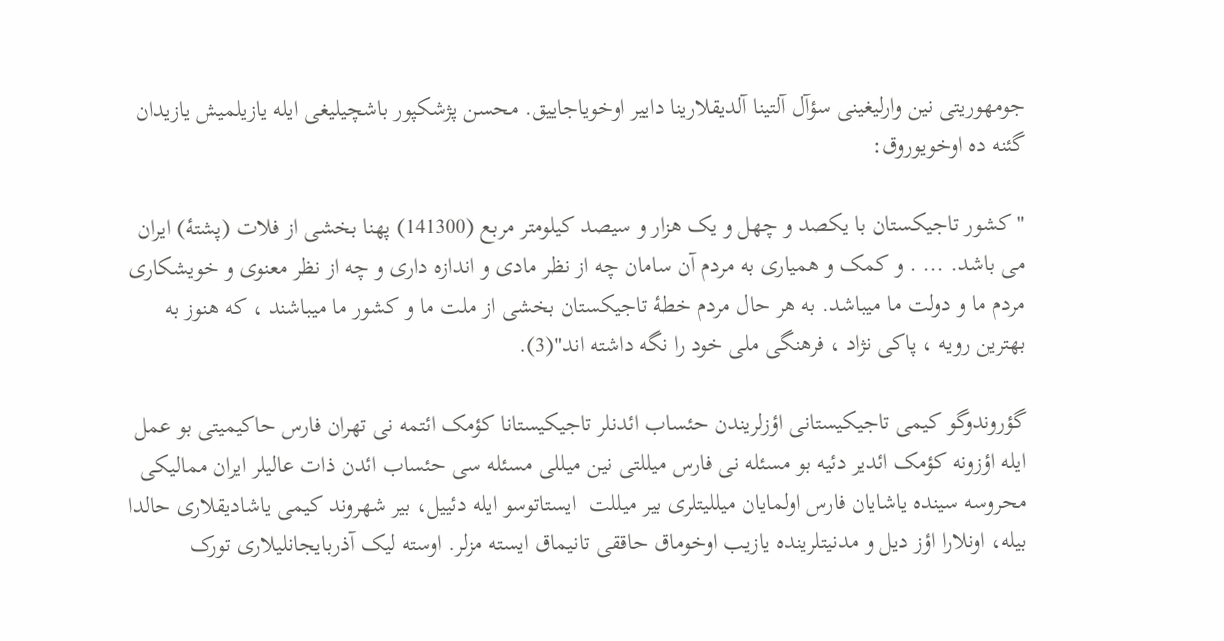جومهوریتی نین وارلیغینی سؤآل آلتینا آلدیقلارینا داییر اوخویاجاییق. محسن پژشکپور باشچیلیغی ایله یازیلمیش یازیدان گئنه ده اوخویوروق:

" کشور تاجیکستان با یکصد و چهل و یک هزار و سیصد کیلومتر مربع (141300) پهنا بخشی از فلات (پشتۀ) ایران می باشد. ... . و کمک و همیاری به مردم آن سامان چه از نظر مادی و اندازه داری و چه از نظر معنوی و خویشکاری مردم ما و دولت ما میباشد. به هر حال مردم خطۀ تاجیکستان بخشی از ملت ما و کشور ما میباشند ، که هنوز به بهترین رویه ، پاکی نژاد ، فرهنگی ملی خود را نگه داشته اند"(3).

گؤروندوگو کیمی تاجیکیستانی اؤزلریندن حئساب ائدنلر تاجیکیستانا کؤمک ائتمه نی تهران فارس حاکیمیتی بو عمل ایله اؤزونه کؤمک ائدیر دئیه بو مسئله نی فارس میللتی نین میللی مسئله سی حئساب ائدن ذات عالیلر ایران ممالیکی محروسه سینده یاشایان فارس اولمایان میللیتلری بیر میللت  ایستاتوسو ایله دئییل، بیر شهروند کیمی یاشادیقلاری حالدا بیله، اونلارا اؤز دیل و مدنیتلرینده یازیب اوخوماق حاققی تانیماق ایسته مزلر. اوسته لیک آذربایجانلیلاری تورک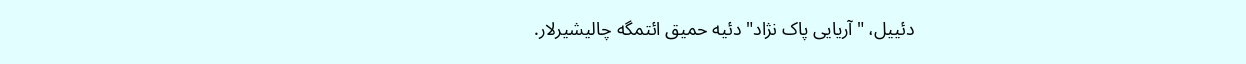دئییل، "آریایی پاک نژاد" دئیه حمیق ائتمگه چالیشیرلار.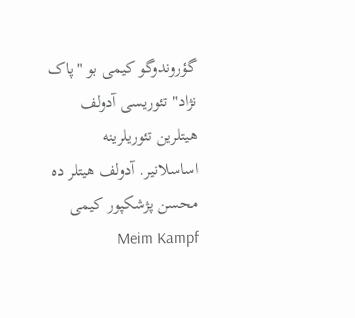گؤروندوگو کیمی بو "پاک نژاد" تئوریسی آدولف هیتلرین تئوریلرینه اساسلانیر. آدولف هیتلر ده محسن پژشکپور کیمی Meim Kampf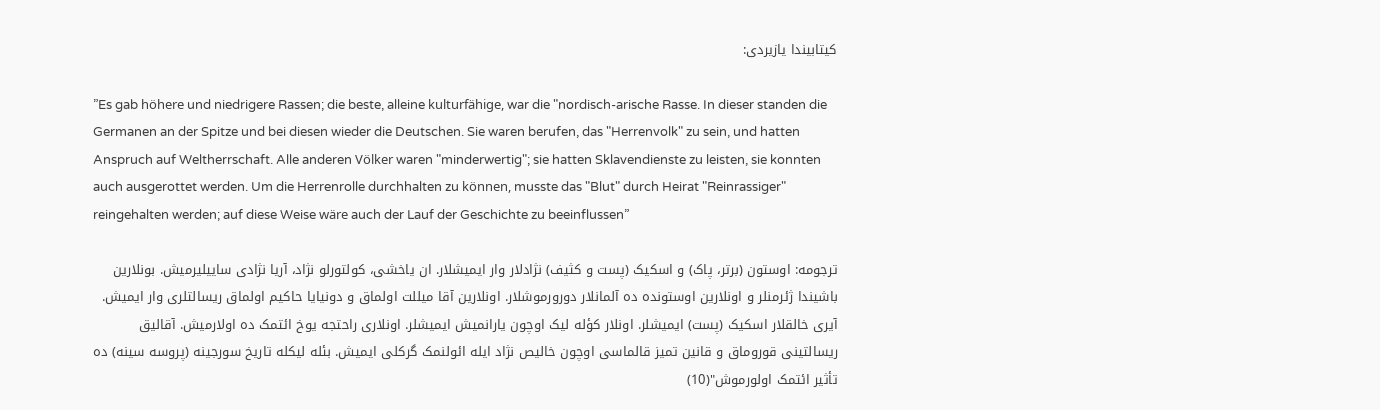کیتابیندا یازیردی:

”Es gab höhere und niedrigere Rassen; die beste, alleine kulturfähige, war die "nordisch-arische Rasse. In dieser standen die Germanen an der Spitze und bei diesen wieder die Deutschen. Sie waren berufen, das "Herrenvolk" zu sein, und hatten Anspruch auf Weltherrschaft. Alle anderen Völker waren "minderwertig"; sie hatten Sklavendienste zu leisten, sie konnten auch ausgerottet werden. Um die Herrenrolle durchhalten zu können, musste das "Blut" durch Heirat "Reinrassiger" reingehalten werden; auf diese Weise wäre auch der Lauf der Geschichte zu beeinflussen”

ترجومه: اوستون (برتر، پاک) و اسکیک (پست و کثیف) نژادلار وار ایمیشلار. ان یاخشی، کولتورلو نژاد، آریا نژادی ساییلیرمیش. بونلارین باشیندا ژئرمنلر و اونلارین اوستونده ده آلمانلار دورورموشلار. اونلارین آقا میللت اولماق و دونیایا حاکیم اولماق ریسالتلری وار ایمیش. آیری خالقلار اسکیک (پست) ایمیشلر. اونلار کؤله لیک اوچون یارانمیش ایمیشلر. اونلاری راحتجه یوخ ائتمک ده اولارمیش. آقالیق ریسالتینی قوروماق و قانین تمیز قالماسی اوچون خالیص نژاد ایله ائولنمک گرکلی ایمیش. بئله لیکله تاریخ سورجینه (پروسه سینه) ده تأثیر ائتمک اولورموش"(10)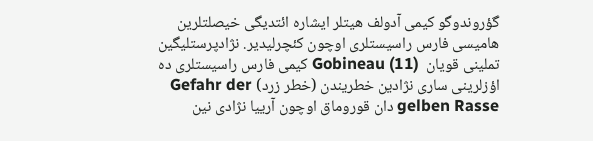گؤروندوگو کیمی آدولف هیتلر ایشاره ائتدیگی خیصلتلرین هامیسی فارس راسیستلری اوچون کئچرلیدیر. نژادپرستلیگین تملینی قویان  Gobineau (11) کیمی فارس راسیستلری ده اؤزلرینی ساری نژادین خطریندن (خطر زرد) Gefahr der gelben Rasse دان قوروماق اوچون آرییا نژادی نین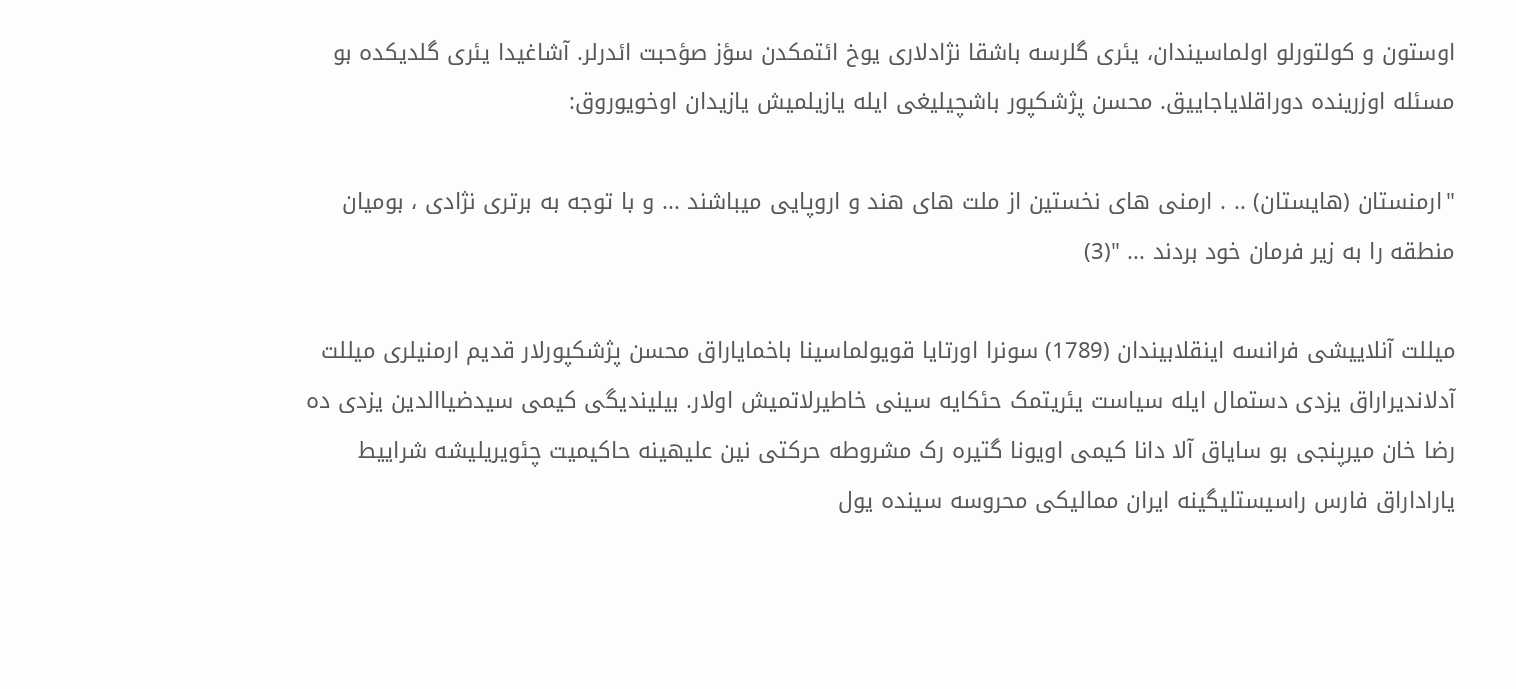اوستون و کولتورلو اولماسیندان، یئری گلرسه باشقا نژادلاری یوخ ائتمکدن سؤز صؤحبت ائدرلر. آشاغیدا یئری گلدیکده بو مسئله اوزرینده دوراقلایاجاییق. محسن پژشکپور باشچیلیغی ایله یازیلمیش یازیدان اوخویوروق:

"ارمنستان (هایستان) .. . ارمنی های نخستین از ملت های هند و اروپایی میباشند ... و با توجه به برتری نژادی ، بومیان منطقه را به زیر فرمان خود بردند ... "(3)

میللت آنلاییشی فرانسه اینقلابیندان (1789) سونرا اورتایا قویولماسینا باخمایاراق محسن پژشکپورلار قدیم ارمنیلری میللت آدلاندیراراق یزدی دستمال ایله سیاست یئریتمک حئکایه سینی خاطیرلاتمیش اولار. بیلیندیگی کیمی سیدضیاالدین یزدی ده رضا خان میرپنجی بو سایاق آلا دانا کیمی اویونا گتیره رک مشروطه حرکتی نین علیهینه حاکیمیت چئویریلیشه شراییط یاراداراق فارس راسیستلیگینه ایران ممالیکی محروسه سینده یول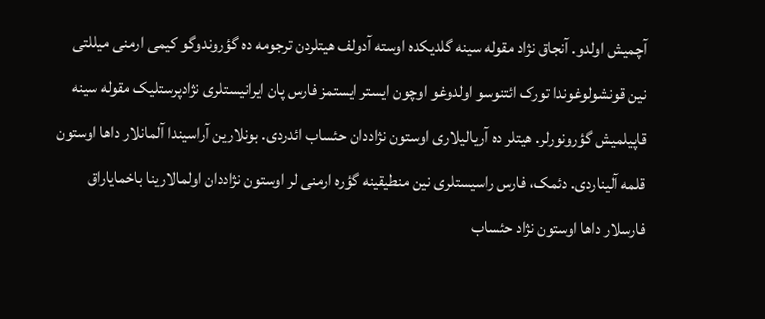آچمیش اولدو. آنجاق نژاد مقوله سینه گلدیکده اوسته آدولف هیتلردن ترجومه ده گؤروندوگو کیمی ارمنی میللتی نین قونشولوغوندا تورک ائتنوسو اولدوغو اوچون ایستر ایستمز فارس پان ایرانیستلری نژادپرستلیک مقوله سینه قاپیلمیش گؤرونورلر. هیتلر ده آریالیلاری اوستون نژاددان حئساب ائدردی. بونلارین آراسیندا آلمانلار داها اوستون قلمه آلیناردی. دئمک، فارس راسیستلری نین منطیقینه گؤره ارمنی لر اوستون نژاددان اولمالارینا باخمایاراق فارسلار داها اوستون نژاد حئساب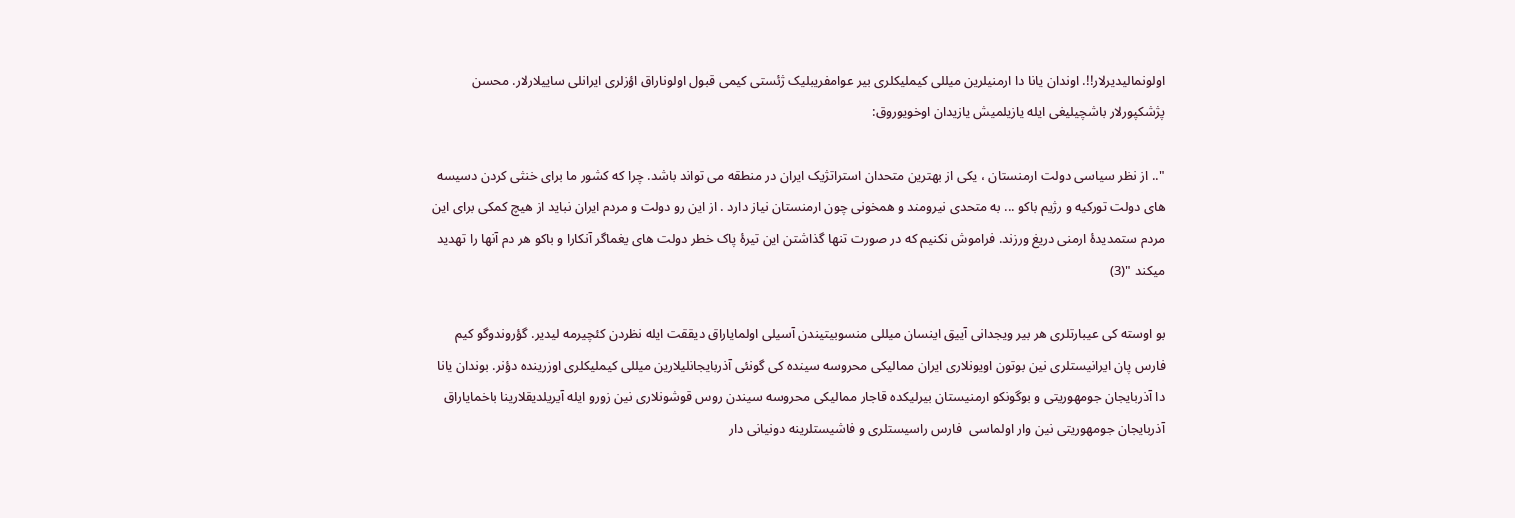اولونمالیدیرلار!!. اوندان یانا دا ارمنیلرین میللی کیملیکلری بیر عوامفریبلیک ژئستی کیمی قبول اولوناراق اؤزلری ایرانلی ساییلارلار. محسن پژشکپورلار باشچیلیغی ایله یازیلمیش یازیدان اوخویوروق:

".. از نظر سیاسی دولت ارمنستان ، یکی از بهترین متحدان استراتژیک ایران در منطقه می تواند باشد. چرا که کشور ما برای خنثی کردن دسیسه های دولت تورکیه و رژیم باکو ... به متحدی نیرومند و همخونی چون ارمنستان نیاز دارد . از این رو دولت و مردم ایران نباید از هیچ کمکی برای این مردم ستمدیدۀ ارمنی دریغ ورزند. فراموش نکنیم که در صورت تنها گذاشتن این تیرۀ پاک خطر دولت های یغماگر آنکارا و باکو هر دم آنها را تهدید میکند "(3)

بو اوسته کی عیبارتلری هر بیر ویجدانی آییق اینسان میللی منسوبیتیندن آسیلی اولمایاراق دیققت ایله نظردن کئچیرمه لیدیر. گؤروندوگو کیم فارس پان ایرانیستلری نین بوتون اویونلاری ایران ممالیکی محروسه سینده کی گونئی آذربایجانلیلارین میللی کیملیکلری اوزرینده دؤنر. بوندان یانا دا آذربایجان جومهوریتی و بوگونکو ارمنیستان بیرلیکده قاجار ممالیکی محروسه سیندن روس قوشونلاری نین زورو ایله آیریلدیقلارینا باخمایاراق آذربایجان جومهوریتی نین وار اولماسی  فارس راسیستلری و فاشیستلرینه دونیانی دار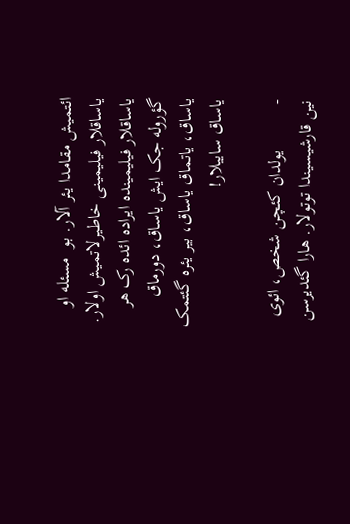ائتمیش مقامدا یئر آلار. بو  مسئله او یاساقلار فیلیمینی خاطیرلاتمیش اولار. یاساقلار فیلیمینده ایراده ائده رک هر گؤروله جک ایش یاساق، دورماق یاساق، یاتماق یاساق، بیر یئره گئتمک یاساق ساییلار!

-          یولدان کئچن شخص، ائوی نین قارشیسیندا توتولار. هارا گئدیرسن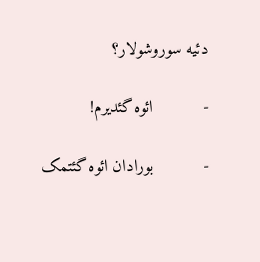دئیه سوروشولار؟

-          ائوه گئدیرم!

-          بورادان ائوه گئتمک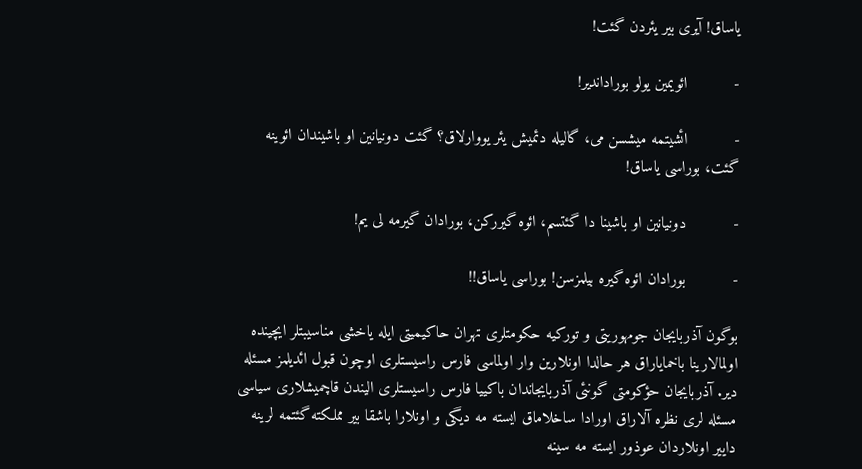یاساق! آیری بیر یئردن گئت!

-          ائویمین یولو بوراداندیر!

-          ائشیتمه میشسن می، گالیله دئمیش یئر یووارلاق؟ گئت دونیانین او باشیندان ائوینه گئت، بوراسی یاساق!

-          دونیانین او باشینا دا گئتسم، ائوه گیررکن، بورادان گیرمه لی یم!

-          بورادان ائوه گیره بیلمزسن! بوراسی یاساق!!

بوگون آذربایجان جومهوریتی و تورکیه حکومتلری تهران حاکیمیتی ایله یاخشی مناسیبتلر ایچینده اولمالارینا باخمایاراق هر حالدا اونلارین وار اولماسی فارس راسیستلری اوچون قبول ائدیلمز مسئله دیر. آذربایجان حؤکومتی گونئی آذربایجاندان باکییا فارس راسیستلری الیندن قاچمیشلاری سیاسی مسئله لری نظره آلاراق اورادا ساخلاماق ایسته مه دیگی و اونلارا باشقا بیر مملکته گئتمه لرینه داییر اونلاردان عوذور ایسته مه سینه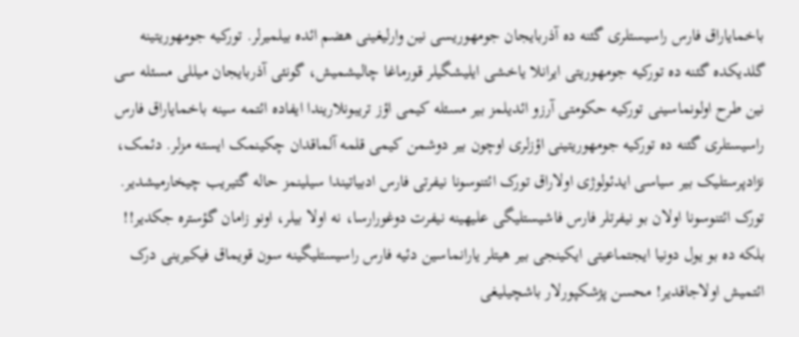باخمایاراق فارس راسیستلری گئنه ده آذربایجان جومهوریسی نین وارلیغینی هضم ائده بیلمیرلر. تورکیه جومهوریتینه گلدیکده گئنه ده تورکیه جومهوریتی ایرانلا یاخشی ایلیشگیلر قورماغا چالیشمیش، گونئی آذربایجان میللی مسئله سی نین طرح اولونماسینی تورکیه حکومتی آرزو ائدیلمز بیر مسئله کیمی اؤز تریبونلاریندا ایفاده ائتمه سینه باخمایاراق فارس راسیستلری گئنه ده تورکیه جومهوریتینی اؤزلری اوچون بیر دوشمن کیمی قلمه آلماقدان چکینمک ایسته مزلر. دئمک، نژادپرستلیک بیر سیاسی ایدئولوژی اولاراق تورک ائتنوسونا نیفرتی فارس ادبیاتیندا سیلینمز حاله گتیریب چیخارمیشدیر. تورک ائتنوسونا اولان بو نیفرتلر فارس فاشیستلیگی علیهینه نیفرت دوغورارسا، نه اولا بیلر، اونو زامان گؤستره جکدیر!! بلکه ده بو یول دونیا ایجتماعیتی ایکینجی بیر هیتلر یارانماسین دئیه فارس راسیستلیگینه سون قویماق فیکیرینی درک ائتمیش اولاجاقدیر! محسن پژشکپورلار باشچیلیغی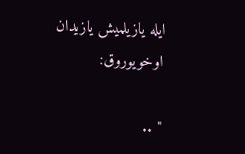ایله یازیلمیش یازیدان اوخویوروق:

" ..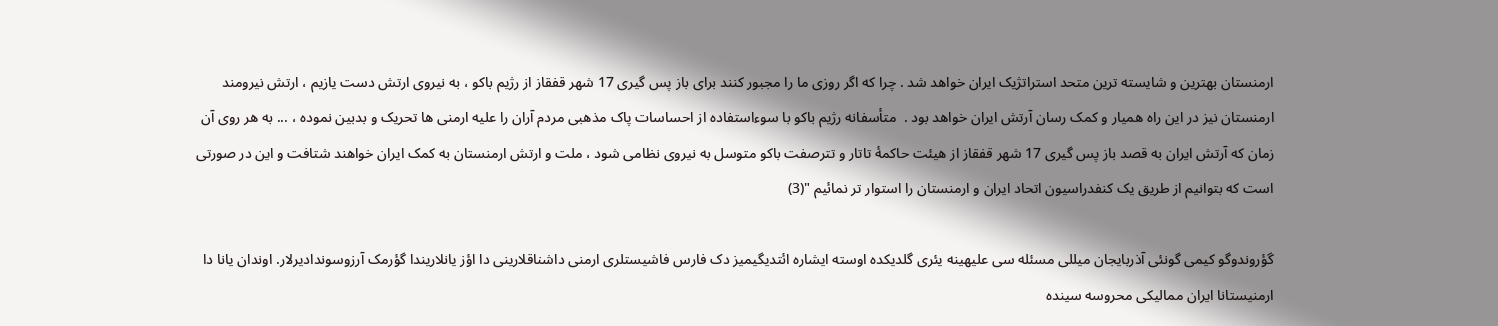ارمنستان بهترین و شایسته ترین متحد استراتژیک ایران خواهد شد . چرا که اگر روزی ما را مجبور کنند برای باز پس گیری 17 شهر قفقاز از رژیم باکو ، به نیروی ارتش دست یازیم ، ارتش نیرومند ارمنستان نیز در این راه همیار و کمک رسان آرتش ایران خواهد بود .  متأسفانه رژیم باکو با سوءاستفاده از احساسات پاک مذهبی مردم آران را علیه ارمنی ها تحریک و بدبین نموده ، ... به هر روی آن زمان که آرتش ایران به قصد باز پس گیری 17 شهر قفقاز از هیئت حاکمۀ تاتار و تترصفت باکو متوسل به نیروی نظامی شود ، ملت و ارتش ارمنستان به کمک ایران خواهند شتافت و این در صورتی است که بتوانیم از طریق یک کنفدراسیون اتحاد ایران و ارمنستان را استوار تر نمائیم "(3)

گؤروندوگو کیمی گونئی آذربایجان میللی مسئله سی علیهینه یئری گلدیکده اوسته ایشاره ائتدیگیمیز دک فارس فاشیستلری ارمنی داشناقلارینی دا اؤز یانلاریندا گؤرمک آرزوسوندادیرلار. اوندان یانا دا ارمنیستانا ایران ممالیکی محروسه سینده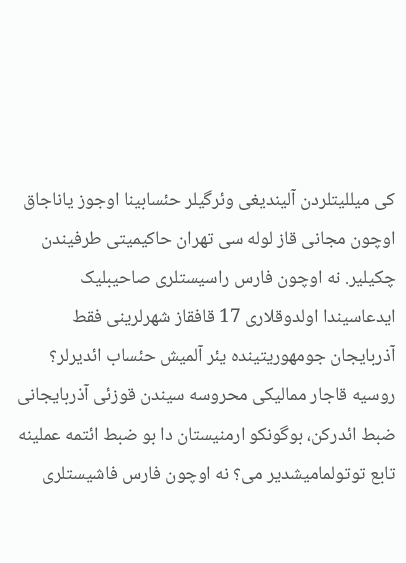کی میللیتلردن آلیندیغی وئرگیلر حئسابینا اوجوز یاناجاق اوچون مجانی قاز لوله سی تهران حاکیمیتی طرفیندن چکیلیر. نه اوچون فارس راسیستلری صاحیبلیک ایدعاسیندا اولدوقلاری 17 قافقاز شهرلرینی فقط آذربایجان جومهوریتینده یئر آلمیش حئساب ائدیرلر؟ روسیه قاجار ممالیکی محروسه سیندن قوزئی آذربایجانی ضبط ائدرکن، بوگونکو ارمنیستان دا بو ضبط ائتمه عملینه تابع توتولمامیشدیر می؟ نه اوچون فارس فاشیستلری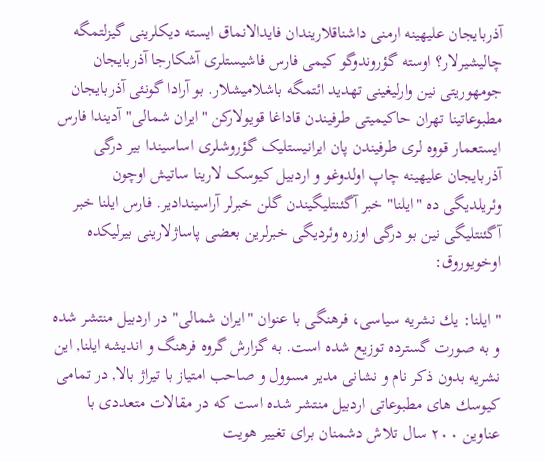آذربایجان علیهینه ارمنی داشناقلاریندان فایدالانماق ایسته دیکلرینی گیزلتمگه چالیشیرلار؟ اوسته گؤروندوگو کیمی فارس فاشیستلری آشکارجا آذربایجان جومهوریتی نین وارلیغینی تهدید ائتمگه باشلامیشلار. بو آرادا گونئی آذربایجان مطبوعاتینا تهران حاکیمیتی طرفیندن قاداغا قویولارکن "ایران شمالی" آدیندا فارس ایستعمار قووه لری طرفیندن پان ایرانیستلیک گؤروشلری اساسیندا بیر درگی آذربایجان علیهینه چاپ اولدوغو و اردبیل کیوسک لارینا ساتیش اوچون وئریلدیگی ده "ایلنا" خبر آگئنتلیگیندن گلن خبرلر آراسیندادیر. فارس ایلنا خبر آگئنتلیگی نین بو درگی اوزره وئردیگی خبرلرین بعضی پاساژلارینی بیرلیکده اوخویوروق:

" ايلنا: يك نشريه سياسی، فرهنگی با عنوان "ايران شمالی" در اردبيل منتشر شده و به صورت گسترده توزيع شده است. به گزارش گروه فرهنگ و انديشه ايلنا, اين نشريه بدون ذكر نام و نشانی مدير مسوول و صاحب امتياز با تيراژ بالا, در تمامی كيوسك های مطبوعاتی اردبيل منتشر شده است كه در مقالات متعددی با عناوين ٢٠٠ سال تلاش دشمنان برای تغيير هويت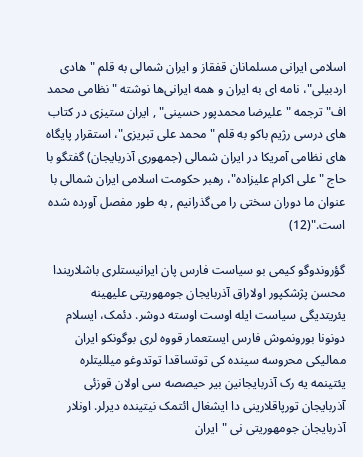اسلامی ايرانی مسلمانان قفقاز و ايران شمالی به قلم‌ "هادی اردبيلی"، نامه ای به ايران و همه ايرانی‌ها نوشته "نظامی محمد اف" ترجمه "عليرضا محمدپور حسينی" , ايران ستيزی در كتاب های درسی رژيم باكو به قلم "محمد علی تبريزی"، استقرار پايگاه های نظامی آمريكا در ايران شمالی (جمهوری آذربايجان) گفتگو با حاج "علی اكرام عليزاده"، رهبر حكومت اسلامی ايران شمالی با عنوان ما دوران سختی را می‌گذرانيم , به طور مفصل آورده شده است."(12)

گؤروندوگو کیمی بو سیاست فارس پان ایرانیستلری باشلاریندا محسن پژشکپور اولاراق آذربایجان جومهوریتی علیهینه یئریتدیگی سیاست ایله اوست اوسته دوشر. دئمک، ایسلام دونونا بورونموش فارس ایستعمار قووه لری بوگونکو ایران ممالیکی محروسه سینده کی توتساقدا توتدوغو میللیتلره یئتینمه یه رک آذربایجانین بیر حیصصه سی اولان قوزئی آذربایجان تورپاقلارینی دا ایشغال ائتمک نیتینده دیرلر. اونلار آذربایجان جومهوریتی نی "ایران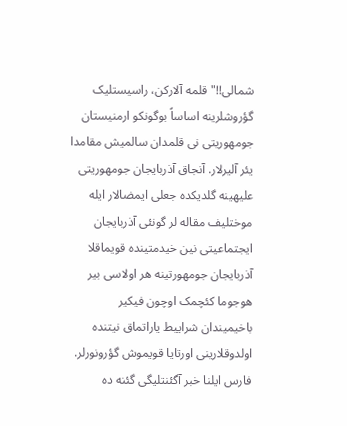شمالی!!" قلمه آلارکن، راسیستلیک گؤروشلرینه اساساً بوگونکو ارمنیستان جومهوریتی نی قلمدان سالمیش مقامدا یئر آلیرلار. آنجاق آذربایجان جومهوریتی علیهینه گلدیکده جعلی ایمضالار ایله موختلیف مقاله لر گونئی آذربایجان ایجتماعیتی نین خیدمتینده قویماقلا آذربایجان جومهورتینه هر اولاسی بیر هوجوما کئچمک اوچون فیکیر باخیمیندان شراییط یاراتماق نیتنده اولدوقلارینی اورتایا قویموش گؤرونورلر. فارس ایلنا خبر آگئنتلیگی گئنه ده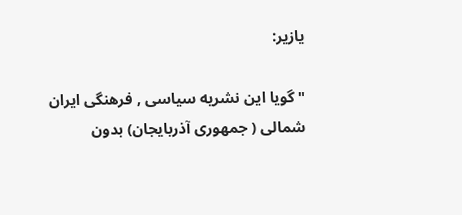یازیر:

" گويا اين نشريه سياسی , فرهنگی ايران شمالی ( جمهوری آذربايجان) بدون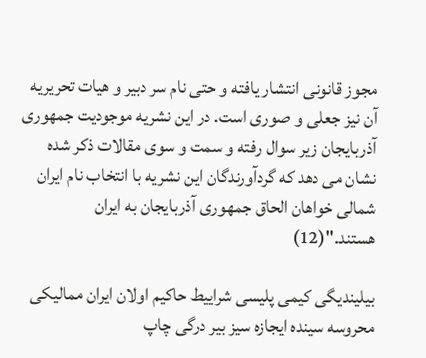مجوز قانونی انتشار يافته و حتی نام سر دبير و هيات تحريريه آن نيز جعلی و صوری است. در اين نشريه موجوديت جمهوری آذربايجان زير سوال رفته و سمت و سوی مقالات ذكر شده نشان می دهد كه گردآورندگان اين نشريه با انتخاب نام ايران شمالی خواهان الحاق جمهوری آذربايجان به ايران هستند."(12)

بیلیندیگی کیمی پلیسی شراییط حاکیم اولان ایران ممالیکی محروسه سینده ایجازه سیز بیر درگی چاپ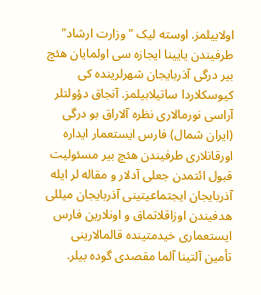اولابیلمز. اوسته لیک "وزارت ارشاد" طرفیندن یایینا ایجازه سی اولمایان هئچ بیر درگی آذربایجان شهرلرینده کی کیوسکلاردا ساتیلابیلمز. آنجاق دؤولتلر آراسی نورمالاری نظره آلاراق بو درگی (ایران شمال) فارس ایستعمار ایداره اورقانلاری طرفیندن هئچ بیر مسئولیت قبول ائتمدن جعلی آدلار و مقاله لر ایله آذربایجان ایجتماعیتینی آذربایجان میللی هدفیندن اوزاقلاتماق و اونلارین فارس ایستعماری خیدمتینده قالمالارینی تأمین آلتینا آلما مقصدی گوده بیلر.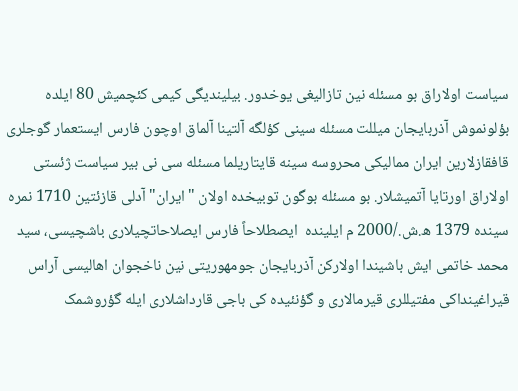سیاست اولاراق بو مسئله نین تازالیغی یوخدور. بیلیندیگی کیمی کئچمیش 80 ایلده بؤلونموش آذربایجان میللت مسئله سینی کؤلگه آلتینا آلماق اوچون فارس ایستعمار گوجلری قافقازلارین ایران ممالیکی محروسه سینه قایتاریلما مسئله سی نی بیر سیاست ژئستی اولاراق اورتایا آتمیشلار. بو مسئله بوگون توبیخده اولان "ایران" آدلی قازئتین 1710 نمره سینده 1379 ه.ش./2000 م ایلینده  ایصطلاحاً فارس ایصلاحاتچیلاری باشچیسی، سید محمد خاتمی ایش باشیندا اولارکن آذربایجان جومهوریتی نین ناخجوان اهالیسی آراس قیراغینداکی مفتیللری قیرمالاری و گؤنئیده کی باجی قارداشلاری ایله گؤروشمک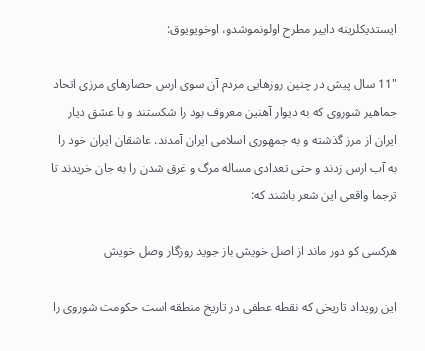ایستدیکلرینه داییر مطرح اولونموشدو، اوخویویوق:

"11 سال پیش در چنین روزهایی مردم آن سوی ارس حصارهای مرزی اتحاد جماهیر شوروی که به دیوار آهنین معروف بود را شکستند و با عشق دیار ایران از مرز گذشته و به جمهوری اسلامی ایران آمدند. عاشقان ایران خود را به آب ارس زدند و حتی تعدادی مساله مرگ و غرق شدن را به جان خریدند تا ترجما واقعی این شعر باشند که:

هرکسی کو دور ماند از اصل خویش باز جوید روزگار وصل خویش

این رویداد تاریخی که نقطه عطفی در تاریخ منطقه است حکومت شوروی را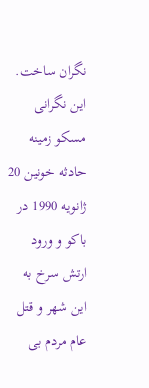نگران ساخت. این نگرانی مسکو زمینه حادثه خونین 20 ژانویه 1990 در باکو و ورود ارتش سرخ به این شهر و قتل عام مردم بی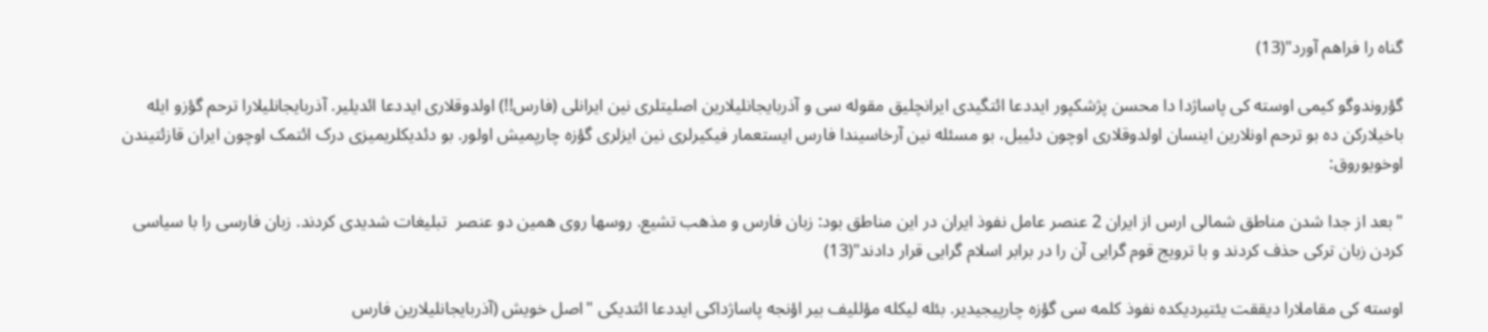گناه را فراهم آورد"(13)

گؤروندوگو کیمی اوسته کی پاساژدا دا محسن پژشکپور ایددعا ائتگیدی ایرانچلیق مقوله سی و آذربایجانلیلارین اصلیتلری نین ایرانلی (فارس!!) اولدوقلاری ایددعا ائدیلیر. آذربایجانلیلارا ترحم گؤزو ایله باخیلارکن ده بو ترحم اونلارین اینسان اولدوقلاری اوچون دئییل، بو مسئله نین آرخاسیندا فارس ایستعمار فیکیرلری نین ایزلری گؤزه چارپمیش اولور. بو دئدیکلریمیزی درک ائتمک اوچون ایران قازئتیندن اوخویوروق:

"بعد از جدا شدن مناطق شمالی ارس از ایران 2 عنصر عامل نفوذ ایران در این مناطق بود: زبان فارس و مذهب تشیع. روسها روی همین دو عنصر  تبلیغات شدیدی کردند. زبان فارسی را با سیاسی کردن زبان ترکی حذف کردند و با ترویج قوم گرایی آن را در برابر اسلام گرایی قرار دادند"(13)

اوسته کی مقاملارا دیققت یئتیردیکده نفوذ کلمه سی گؤزه چارپیجیدیر. بئله لیکله مؤللیف بیر اؤنجه پاساژداکی ایددعا ائتدیکی "اصل خویش (آذربایجانلیلارین فارس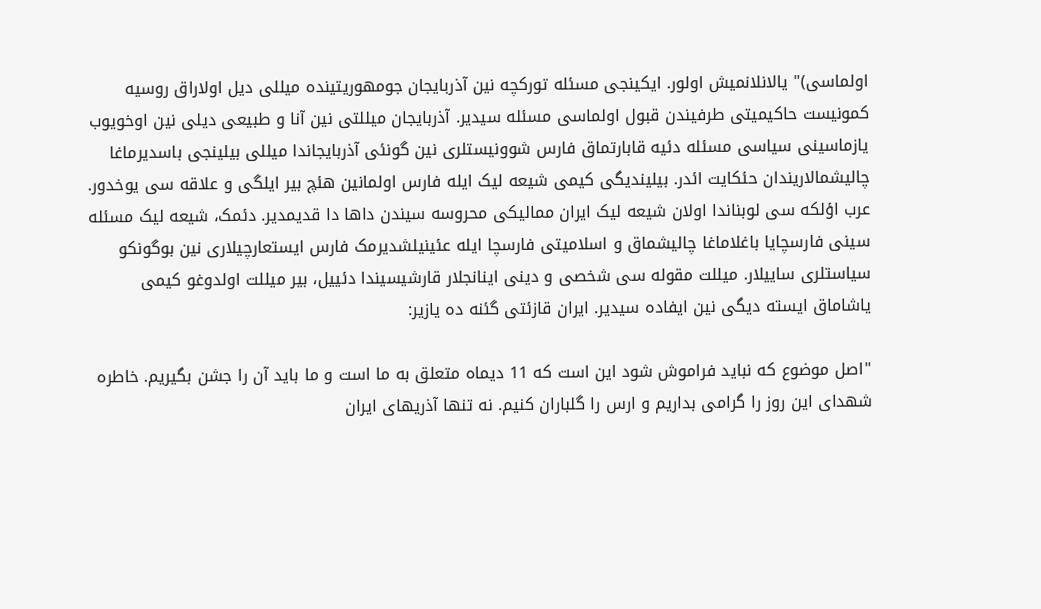اولماسی)" یالانلانمیش اولور. ایکینجی مسئله تورکچه نین آذربایجان جومهوریتینده میللی دیل اولاراق روسیه کمونیست حاکیمیتی طرفیندن قبول اولماسی مسئله سیدیر. آذربایجان میللتی نین آنا و طبیعی دیلی نین اوخویوب یازماسینی سیاسی مسئله دئیه قابارتماق فارس شوونیستلری نین گونئی آذربایجاندا میللی بیلینجی باسدیرماغا چالیشمالاریندان حئکایت ائدر. بیلیندیگی کیمی شیعه لیک ایله فارس اولمانین هئچ بیر ایلگی و علاقه سی یوخدور. عرب اؤلکه سی لوبناندا اولان شیعه لیک ایران ممالیکی محروسه سیندن داها دا قدیمدیر. دئمک، شیعه لیک مسئله سینی فارسچایا باغلاماغا چالیشماق و اسلامیتی فارسچا ایله عئینیلشدیرمک فارس ایستعارچیلاری نین بوگونکو سیاستلری ساییلار. میللت مقوله سی شخصی و دینی اینانجلار قارشیسیندا دئییل، بیر میللت اولدوغو کیمی یاشاماق ایسته دیگی نین ایفاده سیدیر. ایران قازئتی گئنه ده یازیر:

"اصل موضوع که نباید فراموش شود این است که 11 دیماه متعلق به ما است و ما باید آن را جشن بگیریم. خاطره شهدای این روز را گرامی بداریم و ارس را گلباران کنیم. نه تنها آذریهای ایران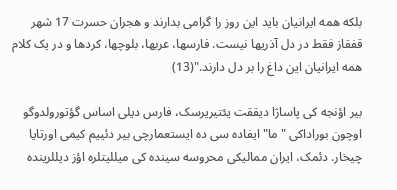بلکه همه ایرانیان باید این روز را گرامی بدارند و هجران حسرت 17 شهر قفقاز فقط در دل آذریها نیست. فارسها، عربها، بلوچها، کردها و در یک کلام همه ایرانیان این داغ را بر دل دارند."(13)

بیر اؤنجه کی پاساژا دیققت یئتیریرسک، فارس دیلی اساس گؤتورولدوگو اوچون بوراداکی "ما" ایفاده سی ده ایستعمارچی بیر دئییم کیمی اورتایا چیخار. دئمک، ایران ممالیکی محروسه سینده کی میللیتلره اؤز دیللرینده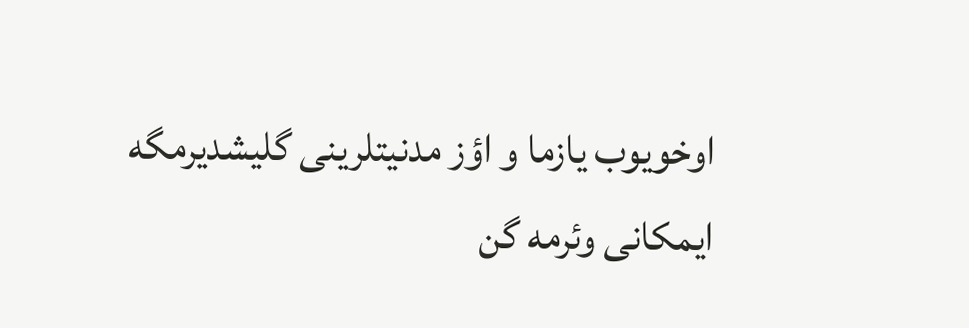اوخویوب یازما و اؤز مدنیتلرینی گلیشدیرمگه ایمکانی وئرمه گن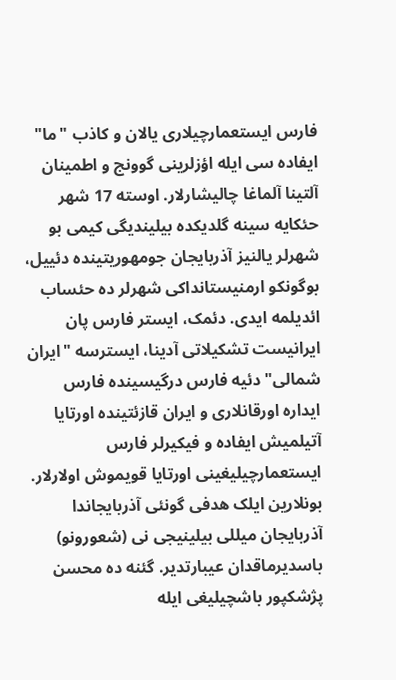فارس ایستعمارچیلاری یالان و کاذب "ما" ایفاده سی ایله اؤزلرینی گوونج و اطمینان آلتینا آلماغا چالیشارلار. اوسته 17 شهر حئکایه سینه گلدیکده بیلیندیگی کیمی بو شهرلر یالنیز آذربایجان جومهوریتینده دئییل، بوگونکو ارمنیستانداکی شهرلر ده حئساب ائدیلمه ایدی. دئمک، ایستر فارس پان ایرانیست تشکیلاتی آدینا، ایسترسه "ایران شمالی" دئیه فارس درگیسینده فارس ایداره اورقانلاری و ایران قازئتینده اورتایا آتیلمیش ایفاده و فیکیرلر فارس ایستعمارچیلیغینی اورتایا قویموش اولارلار. بونلارین ایلک هدفی گونئی آذربایجاندا آذربایجان میللی بیلینیجی نی (شعورونو) باسدیرماقدان عیبارتدیر. گئنه ده محسن پژشکپور باشچیلیغی ایله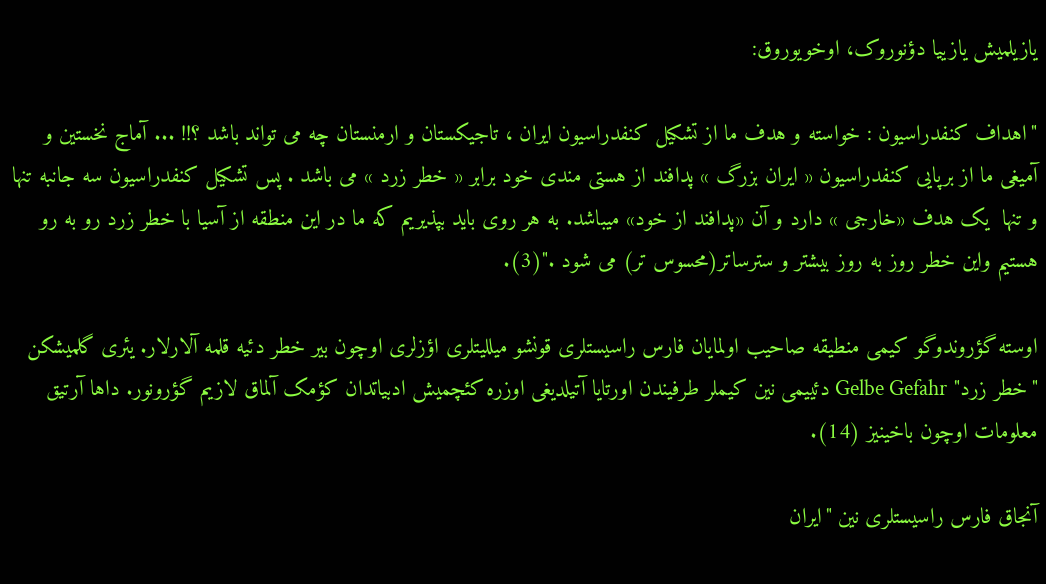یازیلمیش یازییا دؤنوروک، اوخویوروق:

"اهداف کنفدراسیون : خواسته و هدف ما از تشکیل کنفدراسیون ایران ، تاجیکستان و ارمنستان چه می تواند باشد ؟!! ... آماج نخستین و آمیغی ما از برپایی کنفدراسیون « ایران بزرگ » پدافند از هستی مندی خود برابر « خطر زرد » می باشد . پس تشکیل کنفدراسیون سه جانبه تنها و تنها  یک هدف «خارجی » دارد و آن «پدافند از خود» میباشد. به هر روی باید بپذیریم که ما در این منطقه از آسیا با خطر زرد رو به رو هستیم واین خطر روز به روز بیشتر و سترساتر(محسوس تر) می شود ."(3).

اوسته گؤروندوگو کیمی منطیقه صاحیب اولمایان فارس راسیستلری قونشو میللیتلری اؤزلری اوچون بیر خطر دئیه قلمه آلارلار. یئری گلمیشکن "خطر زرد" Gelbe Gefahr دئییمی نین کیملر طرفیندن اورتایا آتیلدیغی اوزره کئچمیش ادبیاتدان کؤمک آلماق لازیم گؤرونور. داها آرتیق معلومات اوچون باخینیز (14).

آنجاق فارس راسیستلری نین "ایران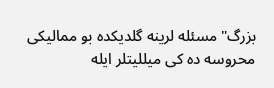بزرگ" مسئله لرینه گلدیکده بو ممالیکی محروسه ده کی میللیتلر ایله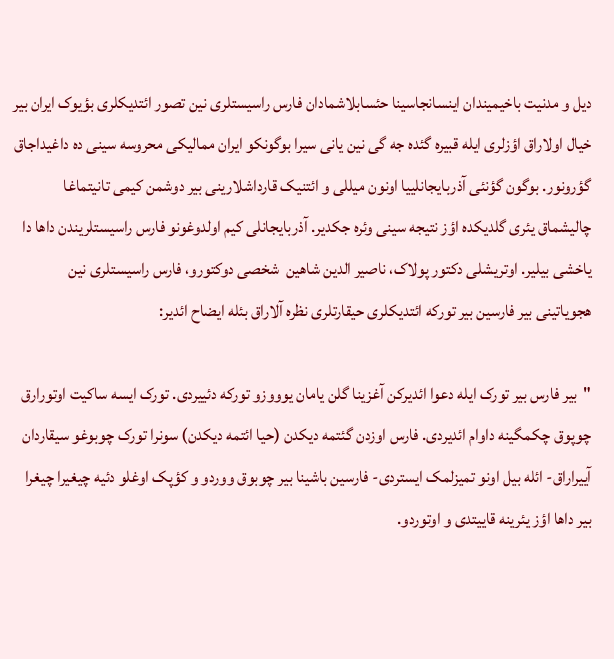دیل و مدنیت باخیمیندان اینسانجاسینا حئسابلاشمادان فارس راسیستلری نین تصور ائتدیکلری بؤیوک ایران بیر خیال اولاراق اؤزلری ایله قبیره گئده جه گی نین یانی سیرا بوگونکو ایران ممالیکی محروسه سینی ده داغیداجاق گؤرونور. بوگون گؤنئی آذربایجانلییا اونون میللی و ائتنیک قارداشلارینی بیر دوشمن کیمی تانیتماغا چالیشماق یئری گلدیکده اؤز نتیجه سینی وئره جکدیر. آذربایجانلی کیم اولدوغونو فارس راسیستلریندن داها دا یاخشی بیلیر. اوتریشلی دکتور پولاک، ناصیر الدین شاهین  شخصی دوکتورو، فارس راسیستلری نین هجویاتینی بیر فارسین بیر تورکه ائتدیکلری حیقارتلری نظره آلاراق بئله ایضاح ائدیر:

"بیر فارس بیر تورک ایله دعوا ائدیرکن آغزینا گلن یامان یوووزو تورکه دئییردی. تورک ایسه ساکیت اوتورارق چوپوق چکمگینه داوام ائدیردی. فارس اوزدن گئتمه دیکدن (حیا ائتمه دیکدن) سونرا تورک چوبوغو سیقاردان آییراراق- ائله بیل اونو تمیزلمک ایستردی- فارسین باشینا بیر چوبوق ووردو و کؤپک اوغلو دئیه چیغیرا چیغرا بیر داها اؤز یئرینه قاییتدی و اوتوردو.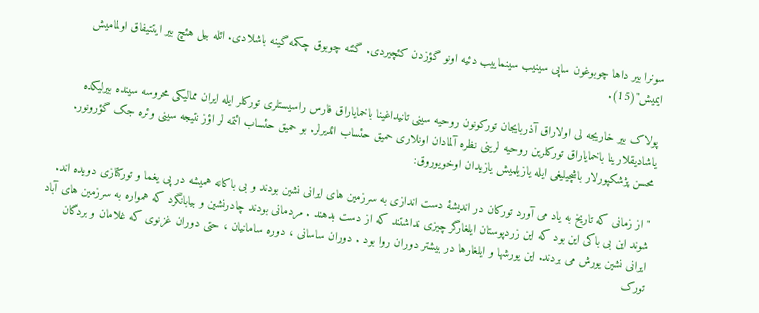سونرا بیر داها چوبوغون ساپی سینیب سینماییب دئیه اونو گؤزدن کئچیردی. گئنه چوبوق چکمه گینه باشلادی. ائله بیل هئچ بیر ایتتیفاق اولمامیش ایمیش"(15).

پولاک بیر خاریجه لی اولاراق آذربایجان تورکونون روحیه سینی تانیداغینا باخمایاراق فارس راسیستلری تورکلر ایله ایران ممالیکی محروسه سینده بیرلیکده یاشادیقلارینا باخمایاراق تورکلرین روحیه لرینی نظره آلمادان اونلاری حمیق حئساب ائدیرلر. بو حمیق حئساب ائتمه لر اؤز نتیجه سینی وئره جک گؤرونور. محسن پژشکپورلار باشچیلیغی ایله یازیلمیش یازیدان اوخویوروق:

" از زمانی که تاریخ به یاد می آورد تورکان در اندیشۀ دست اندازی به سرزمین های ایرانی نشین بودند و بی باکانه همیشه در پی یغما و تورکتازی دویده اند. شوند این بی باکی این بود که این زردپوستان ایلغارگر چیزی نداشتند که از دست بدهند . مردمانی بودند چادرنشین و بیابانگرد که همواره به سرزمین های آباد ایرانی نشین یورش می بردند. این یورشها و ایلغارها در بیشتر دوران روا بود . دوران ساسانی ، دوره سامانیان ، حتی دوران غزنوی که غلامان و بردگان تورک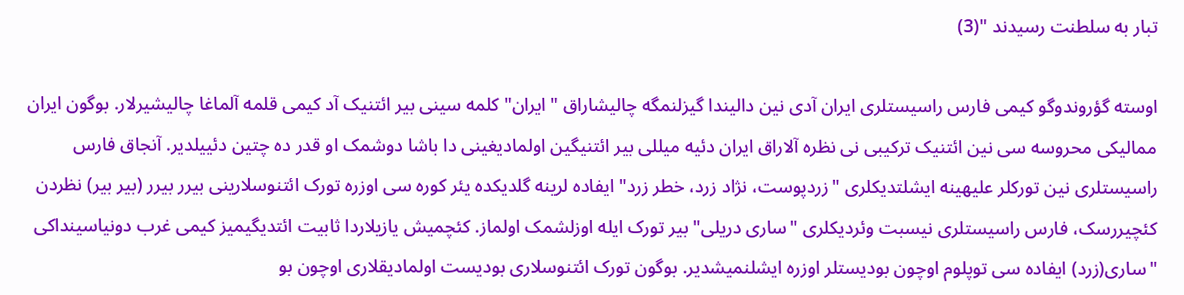تبار به سلطنت رسیدند "(3)

اوسته گؤروندوگو کیمی فارس راسیستلری ایران آدی نین دالیندا گیزلنمگه چالیشاراق "ایران" کلمه سینی بیر ائتنیک آد کیمی قلمه آلماغا چالیشیرلار. بوگون ایران ممالیکی محروسه سی نین ائتنیک ترکیبی نی نظره آلاراق ایران دئیه میللی بیر ائتنیگین اولمادیغینی دا باشا دوشمک او قدر ده چتین دئییلدیر. آنجاق فارس راسیستلری نین تورکلر علیهینه ایشلتدیکلری "زردپوست، نژاد زرد، خطر زرد" ایفاده لرینه گلدیکده یئر کوره سی اوزره تورک ائتنوسلارینی بیرر بیرر (بیر بیر) نظردن کئچیررسک، فارس راسیستلری نیسبت وئردیکلری "ساری دریلی" بیر تورک ایله اوزلشمک اولماز. کئچمیش یازیلاردا ثابیت ائتدیگیمیز کیمی غرب دونیاسینداکی "ساری(زرد) ایفاده سی توپلوم اوچون بودیستلر اوزره ایشلنمیشدیر. بوگون تورک ائتنوسلاری بودیست اولمادیقلاری اوچون بو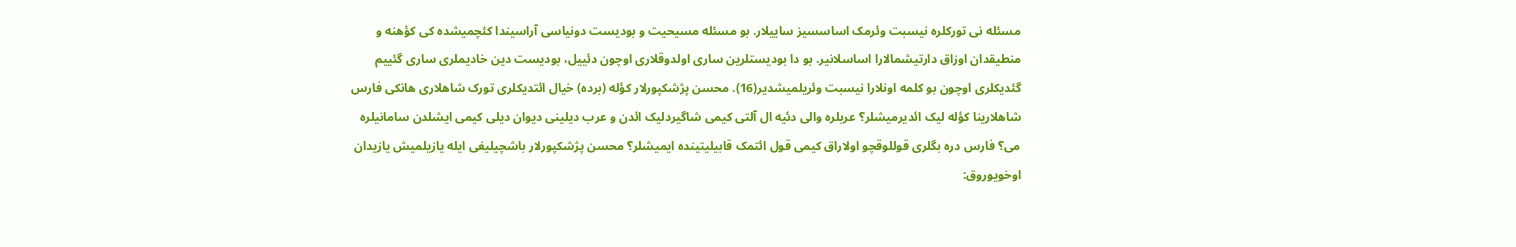مسئله نی تورکلره نیسبت وئرمک اساسسیز ساییلار. بو مسئله مسیحیت و بودیست دونیاسی آراسیندا کئچمیشده کی کؤهنه و منطیقدان اوزاق دارتیشمالارا اساسلانیر. بو دا بودیستلرین ساری اولدوقلاری اوچون دئییل، بودیست دین خادیملری ساری گئییم گئدیکلری اوچون بو کلمه اونلارا نیسبت وئریلمیشدیر(16). محسن پژشکپورلار کؤله (برده) خیال ائتدیکلری تورک شاهلاری هانکی فارس شاهلارینا کؤله لیک ائدیرمیشلر؟ عربلره والی دئیه ال آلتی کیمی شاگیردلیک ائدن و عرب دیلینی دیوان دیلی کیمی ایشلدن سامانیلره می؟ فارس دره بگلری قوللوقچو اولاراق کیمی قول ائتمک قابیلیتینده ایمیشلر؟ محسن پژشکپورلار باشچیلیغی ایله یازیلمیش یازیدان اوخویوروق: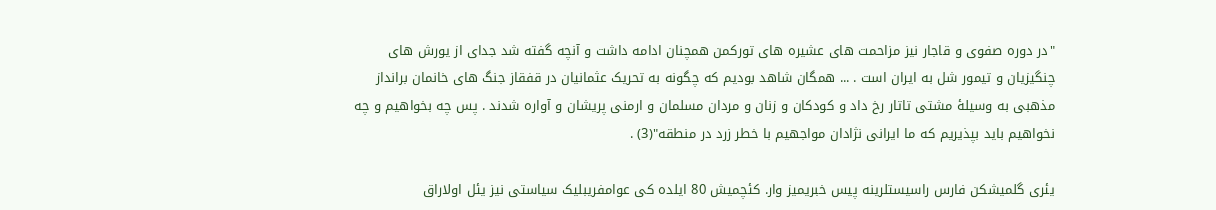"در دوره صفوی و قاجار نیز مزاحمت های عشیره های تورکمن همچنان ادامه داشت و آنچه گفته شد جدای از یورش های چنگیزیان و تیمور شل به ایران است . ... همگان شاهد بودیم که چگونه به تحریک عثمانیان در قفقاز جنگ های خانمان برانداز مذهبی به وسیلۀ مشتی تاتار رخ داد و کودکان و زنان و مردان مسلمان و ارمنی پریشان و آواره شدند . پس چه بخواهیم و چه نخواهیم باید بپذیریم که ما ایرانی نژادان مواجهیم با خطر زرد در منطقه"(3) .

یئری گلمیشکن فارس راسیستلرینه پیس خبریمیز وار. کئچمیش 80 ایلده کی عوامفریبلیک سیاستی نیز یئل اولاراق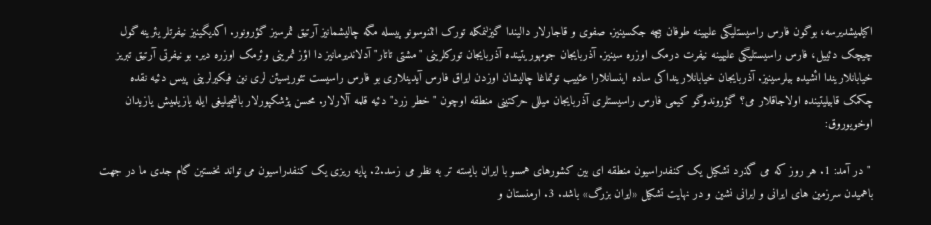اکیلمیشدیرسه، بوگون فارس راسیستلیگی علیهینه طوفان بیچه جکسینیز. صفوی و قاجارلار دالیندا گیزلنمکله تورک ائتنوسونو پیسله مگه چالیشمانیز آرتیق ثمرسیز گؤرونور. اکدیگینیز نیفرتلر یئرینه گول چیچک دئییل، فارس راسیستلیگی علیهینه نیفرت درمک اوزره سینیز. آذربایجان جومهوریتینده آذربایجان تورکلرینی "مشتی تاتار" آدلاندیرمانیز دا اؤز ثمرینی وئرمک اوزره دیر. بو نیفرتی آرتیق تبریز خیابانلاریندا ائشیده بیلرسینیز. آذربایجان خیابانلارینداکی ساده اینسانلارا عئییب توتماغا چالیشان اوزدن ایراق فارس آیدینلاری بو فارس راسیست تئوریسیئن لری نین فیکیرلرینی پیس دئیه نقده چکمک قابیلیتینده اولاجاقلار می؟ گؤروندوگو کیمی فارس راسیستلری آذربایجان میللی حرکتینی منطقه اوچون "خطر زرد" دئیه قلمه آلارلار. محسن پژشکپورلار باشچیلیغی ایله یازیلمیش یازیدان اوخویوروق:

 " در آمد: 1. هر روز که می گذرد تشکیل یک کنفدراسیون منطقه ای بین کشورهای همسو با ایران بایسته تر به نظر می زسد.2. پایه ریزی یک کنفدراسیون می تواند نخستین گام جدی ما در جهت باهمیدن سرزمین های ایرانی و ایرانی نشین و در نهایت تشکیل «ایران بزرگ» باشد. 3. ارمنستان و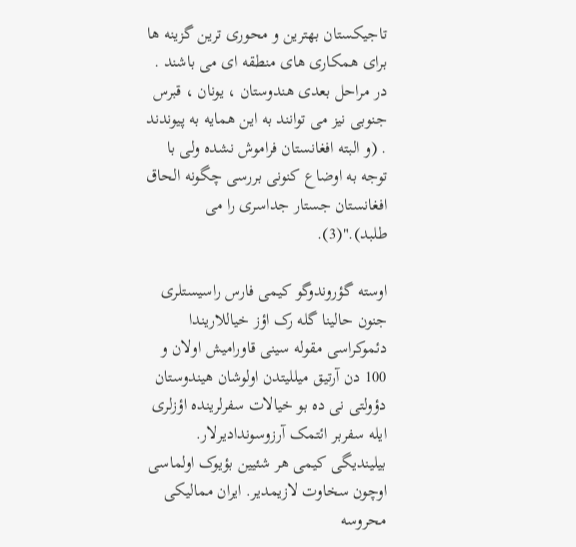تاجیکستان بهترین و محوری ترین گزینه ها برای همکاری های منطقه ای می باشند . در مراحل بعدی هندوستان ، یونان ، قبرس جنوبی نیز می توانند به این همایه به پیوندند . (و البته افغانستان فراموش نشده ولی با توجه به اوضاع کنونی بررسی چگونه الحاق افغانستان جستار جداسری را می طلبد)."(3).

اوسته گؤروندوگو کیمی فارس راسیستلری جنون حالینا گله رک اؤز خیاللاریندا دئموکراسی مقوله سینی قاورامیش اولان و 100 دن آرتیق میللیتدن اولوشان هیندوستان دؤولتی نی ده بو خیالات سفرلرینده اؤزلری ایله سفربر ائتمک آرزوسوندادیرلار. بیلیندیگی کیمی هر شئیین بؤیوک اولماسی اوچون سخاوت لازیمدیر. ایران ممالیکی محروسه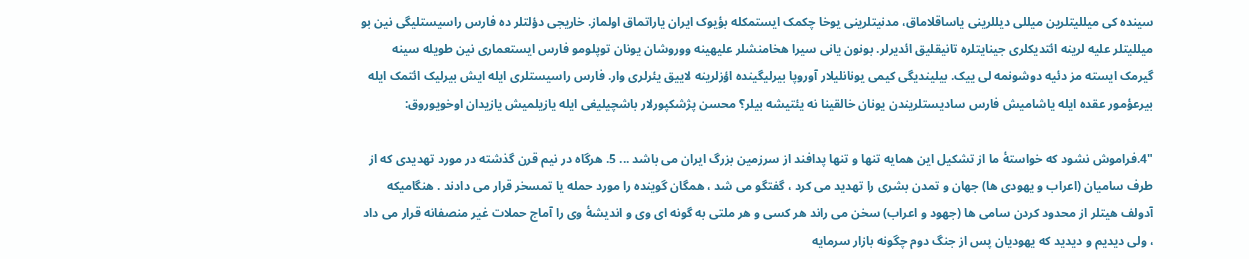سینده کی میللیتلرین میللی دیللرینی یاساقلاماق، مدنیتلرینی یوخا چکمک ایستمکله بؤیوک ایران یاراتماق اولماز. خاریجی دؤلتلر ده فارس راسیستلیگی نین بو میللیتلر علیه لرینه ائتدیکلری جینایتلره تانیقلیق ائدیرلر. بونون یانی سیرا هخامنشلر علیهینه ووروشان یونان توپلومو فارس ایستعماری نین طویله سینه گیرمک ایسته مز دئیه دوشونمه لی ییک. بیلیندیگی کیمی یونانلیلار آوروپا بیرلیگینده اؤزلرینه لاییق یئرلری وار. فارس راسیستلری ایله ایش بیرلیک ائتمک ایله بیرعؤمور عقده ایله یاشامیش فارس سادیستلریندن یونان خالقینا نه یئتیشه بیلر؟ محسن پژشکپورلار باشچیلیغی ایله یازیلمیش یازیدان اوخویوروق:

"4.فراموش نشود که خواستۀ ما از تشکیل این همایه تنها و تنها پدافند از سرزمین بزرگ ایران می باشد ... 5. هرگاه در نیم قرن گذشته در مورد تهدیدی که از طرف سامیان (اعراب و یهودی ها) جهان و تمدن بشری را تهدید می کرد ، گفتگو می شد ، همگان گوینده را مورد حمله یا تمسخر قرار می دادند . هنگامیکه آدولف هیتلر از محدود کردن سامی ها (جهود و اعراب) سخن می راند هر کسی و هر ملتی به گونه ای وی و اندیشۀ وی را آماج حملات غیر منصفانه قرار می داد ، ولی دیدیم و دیدید که یهودیان پس از جنگ دوم چگونه بازار سرمایه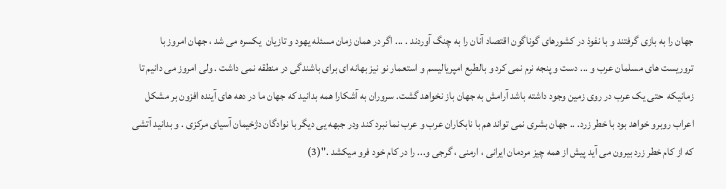جهان را به بازی گرفتند و با نفوذ در کشورهای گوناگون اقتصاد آنان را به چنگ آوردند . ... اگر در همان زمان مسئله یهود و تازیان  یکسره می شد ، جهان امروز با تروریست های مسلمان عرب و ... دست و پنجه نرم نمی کرد و بالطبع امپریالیسم و استعمار نو نیز بهانه ای برای باشندگی در منطقه نمی داشت . ولی امروز می دانیم تا زمانیکه  حتی یک عرب در روی زمین وجود داشته باشد آرامش به جهان باز نخواهد گشت. سروران به آشکارا همه بدانید که جهان ما در دهه های آینده افزون بر مشکل اعراب روبرو خواهد بود با خطر زرد. .. جهان بشری نمی تواند هم با نابکاران عرب و عرب نما نبرد کند ودر جبهه یی دیگر با نوادگان دژخیمان آسیای مرکزی . و بدانید آتشی که از کام خطر زرد بیرون می آید پیش از همه چیز مردمان ایرانی ، ارمنی ، گرجی و... را در کام خود فرو میکشد ."(3)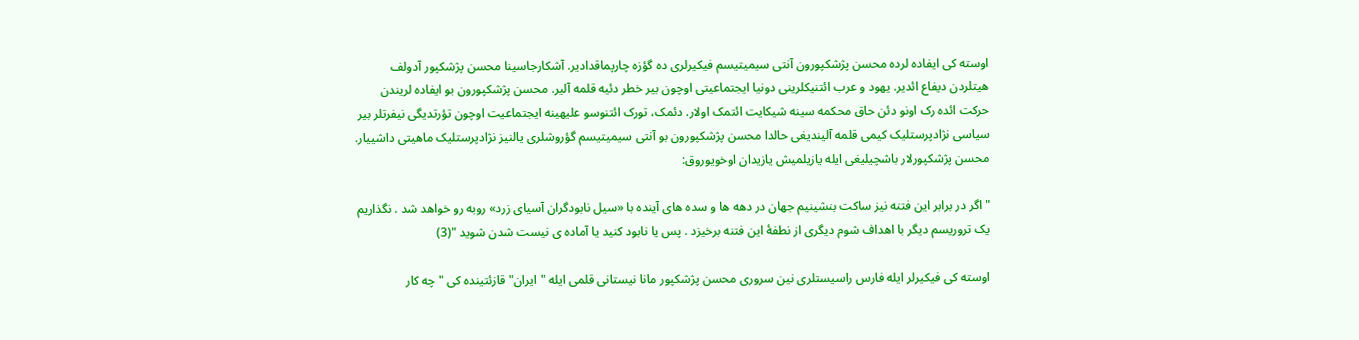اوسته کی ایفاده لرده محسن پژشکپورون آنتی سیمیتیسم فیکیرلری ده گؤزه چارپماقدادیر. آشکارجاسینا محسن پژشکپور آدولف هیتلردن دیفاع ائدیر. یهود و عرب ائتنیکلرینی دونیا ایجتماعیتی اوچون بیر خطر دئیه قلمه آلیر. محسن پژشکپورون بو ایفاده لریندن حرکت ائده رک اونو دئن حاق محکمه سینه شیکایت ائتمک اولار. دئمک، تورک ائتنوسو علیهینه ایجتماعیت اوچون تؤرتدیگی نیفرتلر بیر سیاسی نژادپرستلیک کیمی قلمه آلیندیغی حالدا محسن پژشکپورون بو آنتی سیمیتیسم گؤروشلری یالنیز نژادپرستلیک ماهیتی داشییار. محسن پژشکپورلار باشچیلیغی ایله یازیلمیش یازیدان اوخویوروق:

" اگر در برابر این فتنه نیز ساکت بنشینیم جهان در دهه ها و سده های آینده با «سیل نابودگران آسیای زرد» روبه رو خواهد شد . نگذاریم یک تروریسم دیگر با اهداف شوم دیگری از نطفۀ این فتنه برخیزد . پس یا نابود کنید یا آماده ی نیست شدن شوید "(3)

اوسته کی فیکیرلر ایله فارس راسیستلری نین سروری محسن پژشکپور مانا نیستانی قلمی ایله "ایران" قازئتینده کی "چه کار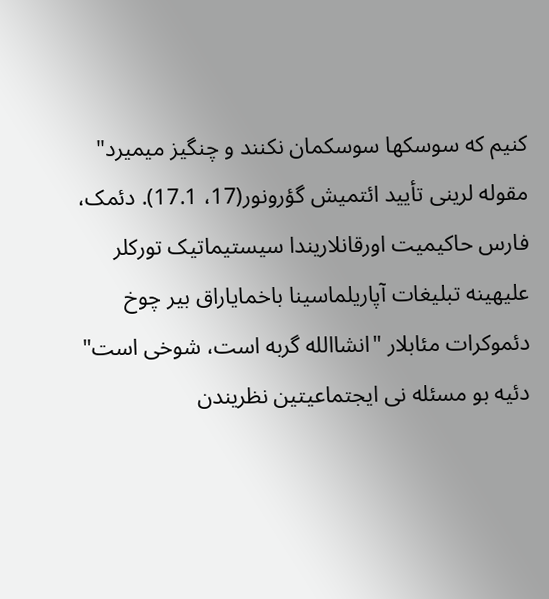کنیم که سوسکها سوسکمان نکنند و چنگیز میمیرد" مقوله لرینی تأیید ائتمیش گؤرونور(17، 17.1). دئمک، فارس حاکیمیت اورقانلاریندا سیستیماتیک تورکلر علیهینه تبلیغات آپاریلماسینا باخمایاراق بیر چوخ دئموکرات مئابلار "انشاالله گربه است، شوخی است" دئیه بو مسئله نی ایجتماعیتین نظریندن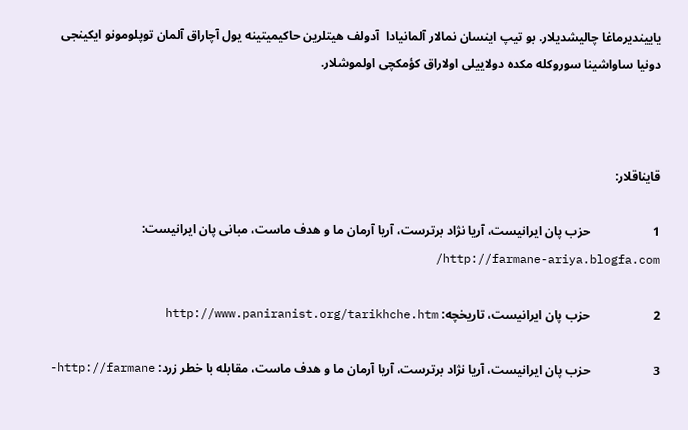یاییندیرماغا چالیشدیلار. بو تیپ اینسان نمالار آلمانیادا  آدولف هیتلرین حاکیمیتینه یول آچاراق آلمان توپلومونو ایکینجی دونیا ساواشینا سوروکله مکده دولاییلی اولاراق کؤمکچی اولموشلار.



قایناقلار:

1                    حزب پان ایرانیست، آریا نژاد برترست، آریا آرمان ما و هدف ماست، مبانی پان ایرانیست:  http://farmane-ariya.blogfa.com/

2                    حزب پان ایرانیست، تاریخچه: http://www.paniranist.org/tarikhche.htm

3                    حزب پان ایرانیست، آریا نژاد برترست، آریا آرمان ما و هدف ماست، مقابله با خطر زرد: http://farmane-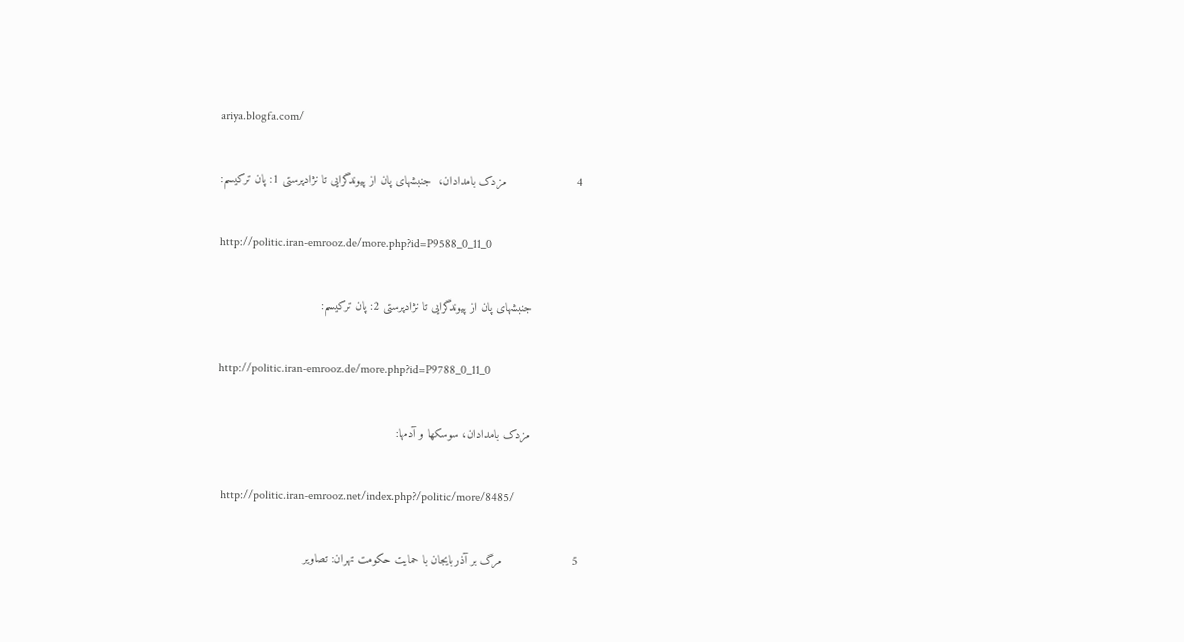ariya.blogfa.com/

4                    مزدک بامدادان،  جنبشهای پان از پیوندگرایی تا نژادپرستی 1: پان ترکیسم:

http://politic.iran-emrooz.de/more.php?id=P9588_0_11_0

              جنبشهای پان از پیوندگرایی تا نژادپرستی 2: پان ترکیسم:

http://politic.iran-emrooz.de/more.php?id=P9788_0_11_0

              مزدک بامدادان، سوسکها و آدمها:

 http://politic.iran-emrooz.net/index.php?/politic/more/8485/

5                    مرگ بر آذربایجان با حمایت حکومت تهران: تصاوير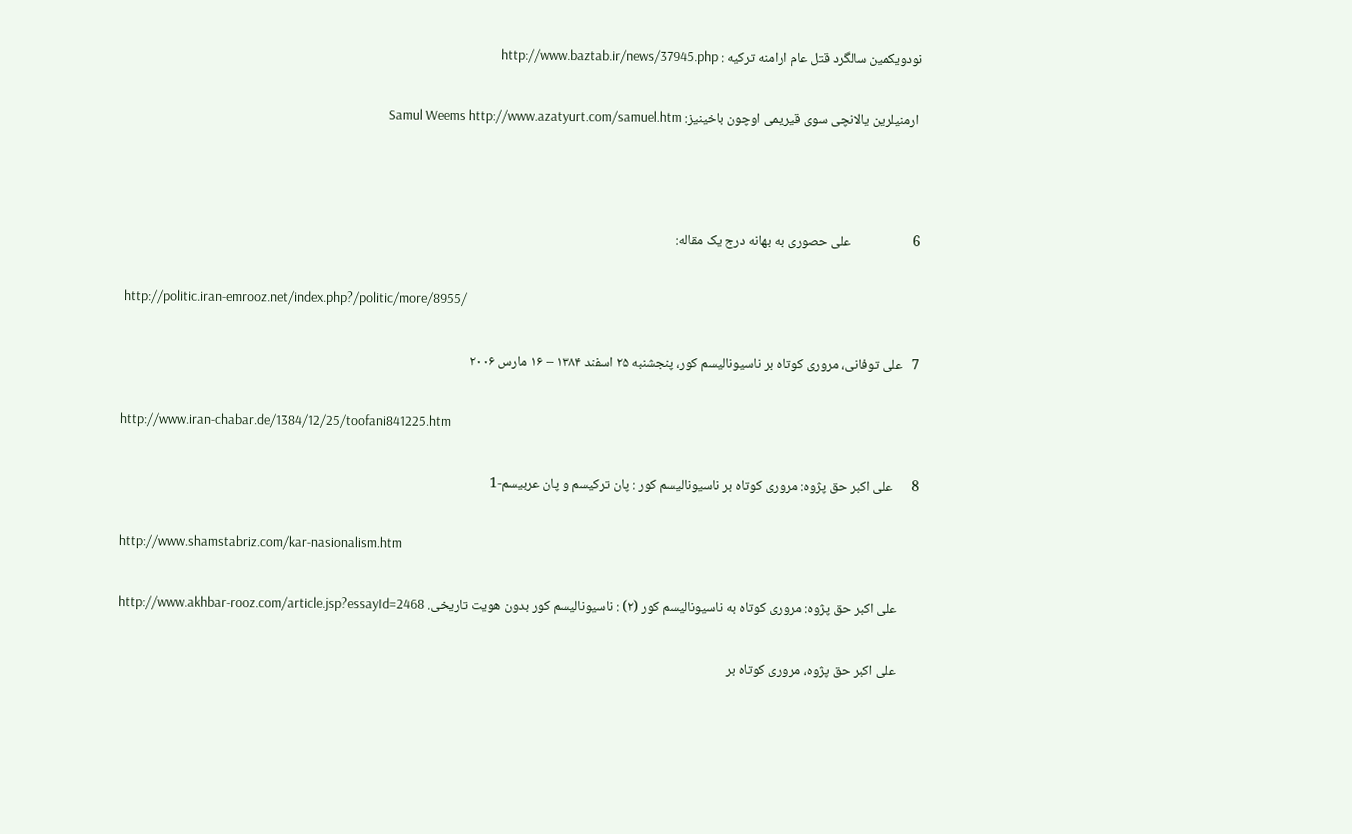نودويکمين سالگرد قتل عام ارامنه ترکيه : http://www.baztab.ir/news/37945.php

 ارمنیلرین یالانچی سوی قیریمی اوچون باخینیز: Samul Weems http://www.azatyurt.com/samuel.htm



6                    علی حصوری به بهانه درج یک مقاله:

 http://politic.iran-emrooz.net/index.php?/politic/more/8955/

7   علی توفانی، مروری كوتاه بر ناسيوناليسم كور، پنجشنبه ٢۵ اسفند ١٣٨۴ – ١۶ مارس ٢٠٠۶

http://www.iran-chabar.de/1384/12/25/toofani841225.htm

8      علی اکبر حق پژوه: مرورى كوتاه بر ناسيوناليسم كور : پان تركيسم و پان عربیسم-1

http://www.shamstabriz.com/kar-nasionalism.htm

       علی اکبر حق پژوه: مروری کوتاه به ناسیونالیسم کور (۲) : ناسیونالیسم کور بدون هویت تاریخی. http://www.akhbar-rooz.com/article.jsp?essayId=2468

       علی اکبر حق پژوه، مروری کوتاه بر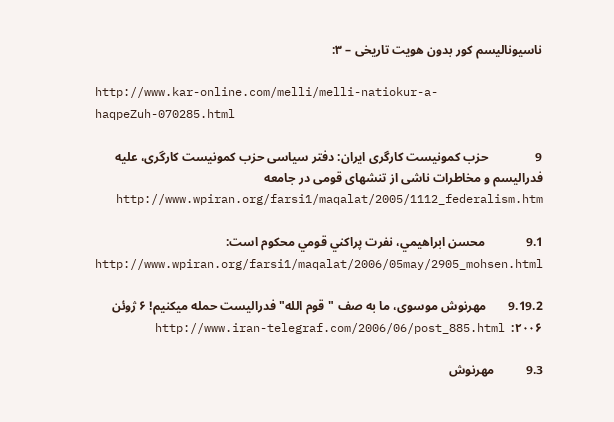ناسیونالیسم کور بدون هویت تاریخی – ۳:

http://www.kar-online.com/melli/melli-natiokur-a-haqpeZuh-070285.html

9               حزب کمونیست کارگری ایران: دفتر سیاسی حزب کمونیست کارگری، علیه فدرالیسم و مخاطرات ناشی از تنشهای قومی در جامعه  http://www.wpiran.org/farsi1/maqalat/2005/1112_federalism.htm

9.1             محسن ابراهيمي، نفرت پراکني قومي محکوم است: http://www.wpiran.org/farsi1/maqalat/2006/05may/2905_mohsen.html

9.19.2       مهرنوش موسوی، ما به صف "قوم الله" فدراليست حمله ميکنيم! ۶ ژوئن ۲۰۰۶:  http://www.iran-telegraf.com/2006/06/post_885.html

9.3          مهرنوش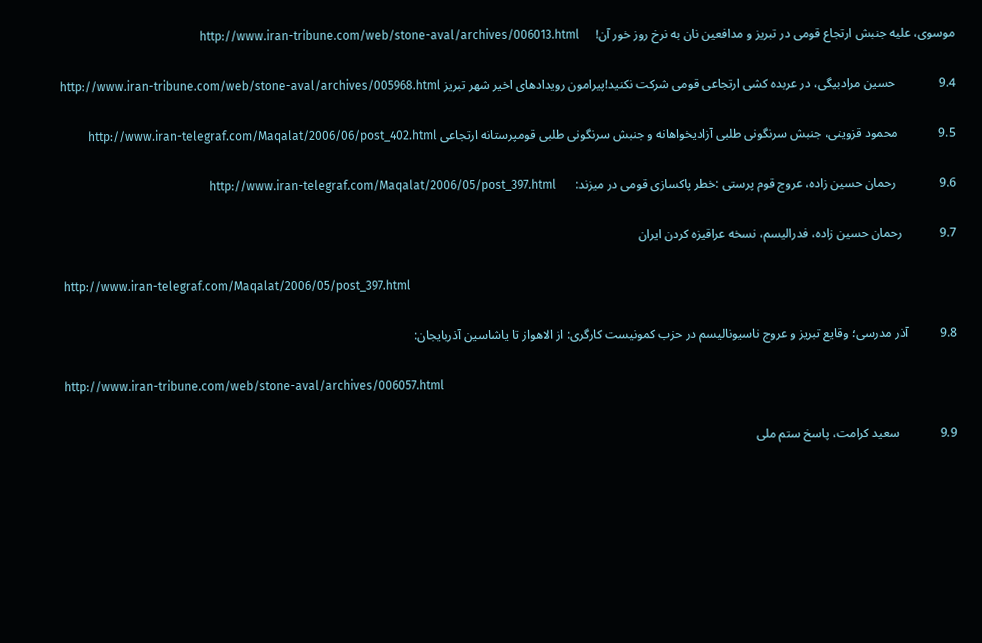موسوی، عليه جنبش ارتجاع قومى در تبريز و مدافعين نان به نرخ روز خور آن!     http://www.iran-tribune.com/web/stone-aval/archives/006013.html

9.4              حسين مرادبيگى، در عربده کشی ارتجاعی قومی شرکت نکنید!پیرامون رویدادهای اخیر شهر تبریز http://www.iran-tribune.com/web/stone-aval/archives/005968.html

9.5             محمود قزوینی، جنبش سرنگونی طلبی آزادیخواهانه و جنبش سرنگونی طلبی قومپرستانه ارتجاعی http://www.iran-telegraf.com/Maqalat/2006/06/post_402.html

9.6              رحمان حسین زاده، عروج قوم پرستی :خطر پاکسازی قومی در میزند:      http://www.iran-telegraf.com/Maqalat/2006/05/post_397.html

9.7            رحمان حسین زاده، فدرالیسم، نسخه عراقیزه کردن ایران

 http://www.iran-telegraf.com/Maqalat/2006/05/post_397.html

9.8          آذر مدرسی؛ وقایع تبریز و عروج ناسیونالیسم در حزب کمونیست کارگری: از الاهواز تا یاشاسین آذربایجان:

 http://www.iran-tribune.com/web/stone-aval/archives/006057.html

9.9             سعید کرامت، پاسخ ستم ملی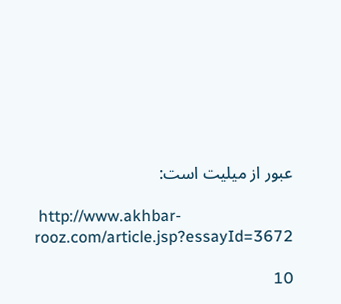عبور از میلیت است:

 http://www.akhbar-rooz.com/article.jsp?essayId=3672

10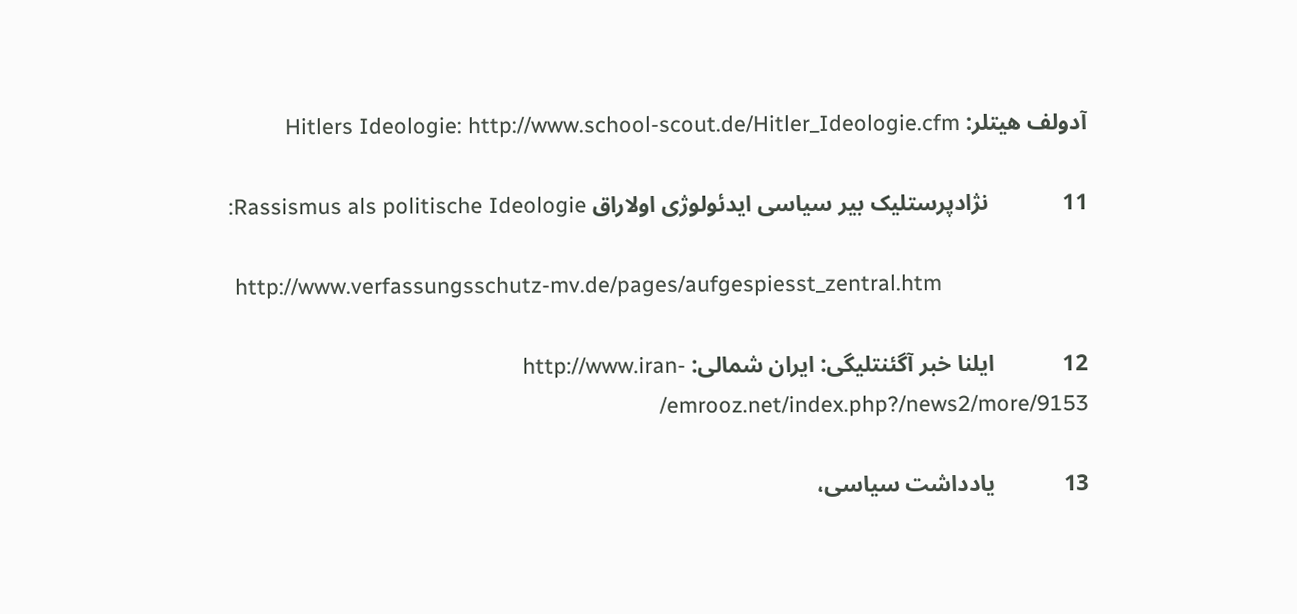آدولف هیتلر: Hitlers Ideologie: http://www.school-scout.de/Hitler_Ideologie.cfm

11             نژادپرستلیک بیر سیاسی ایدئولوژی اولاراق Rassismus als politische Ideologie:

 http://www.verfassungsschutz-mv.de/pages/aufgespiesst_zentral.htm

12            ایلنا خبر آگئنتلیگی: ایران شمالی: http://www.iran-emrooz.net/index.php?/news2/more/9153/

13            یادداشت سیاسی،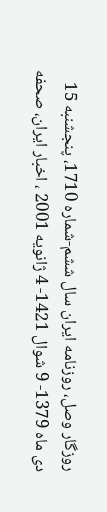روزگار وصل، روزنامه ایران سال ششم-شماره 1710، پنجشنبه 15 دی ماه 1379- 9 شوال 1421- 4 ژانویه 2001 ، اخبار ایران، صحفه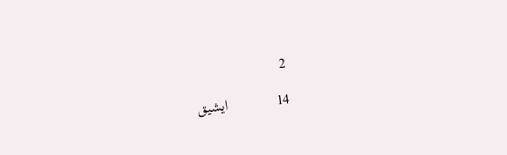2

14            ایشیق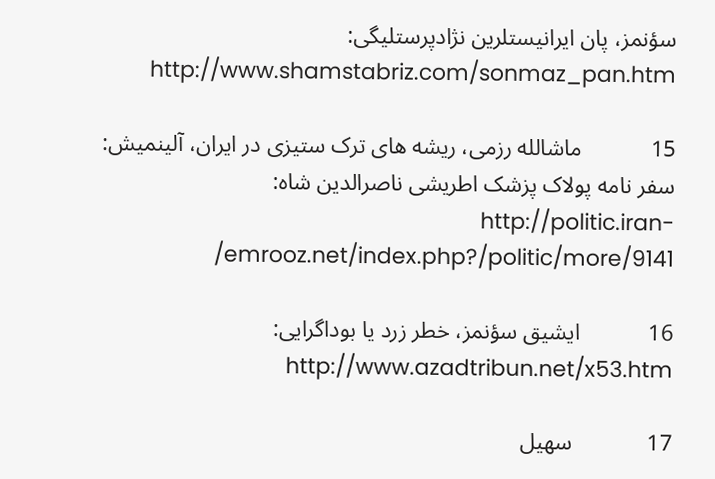سؤنمز، پان ایرانیستلرین نژادپرستلیگی: http://www.shamstabriz.com/sonmaz_pan.htm

15            ماشالله رزمی، ریشه های ترک ستیزی در ایران، آلینمیش: سفر نامه پولاک پزشک اطریشی ناصرالدین شاه: http://politic.iran-emrooz.net/index.php?/politic/more/9141/

16            ایشیق سؤنمز، خطر زرد یا بوداگرایی: http://www.azadtribun.net/x53.htm

17             سهیل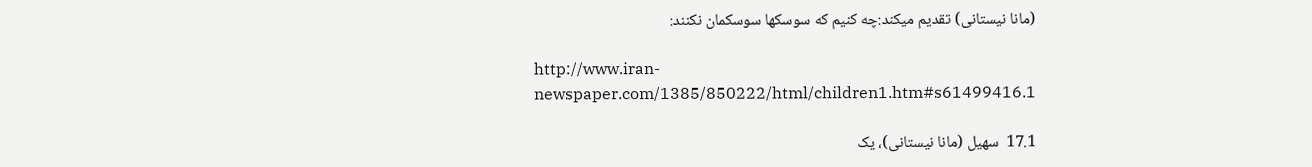(مانا نیستانی) تقدیم میکند:چه کنیم که سوسکها سوسکمان نکنند:

http://www.iran-newspaper.com/1385/850222/html/children1.htm#s61499416.1

17.1  سهیل (مانا نیستانی)، یک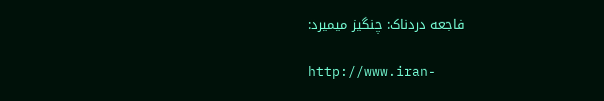فاجعه دردناک: چنگیز میمیرد:

http://www.iran-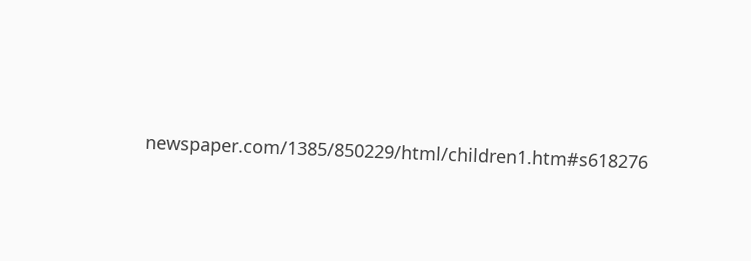newspaper.com/1385/850229/html/children1.htm#s618276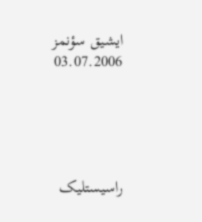ایشیق سؤنمز 03.07.2006





راسيستليک